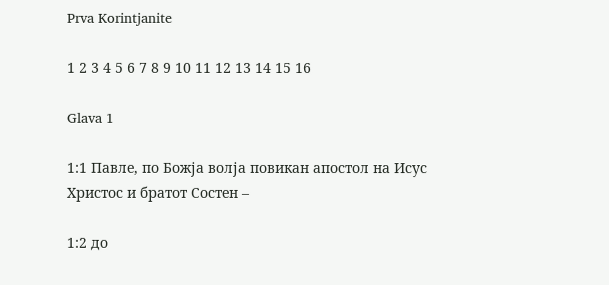Prva Korintjanite

1 2 3 4 5 6 7 8 9 10 11 12 13 14 15 16

Glava 1

1:1 Павле, по Божја волја повикан апостол на Исус Христос и братот Состен –

1:2 до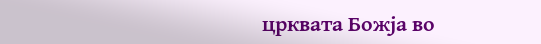црквата Божја во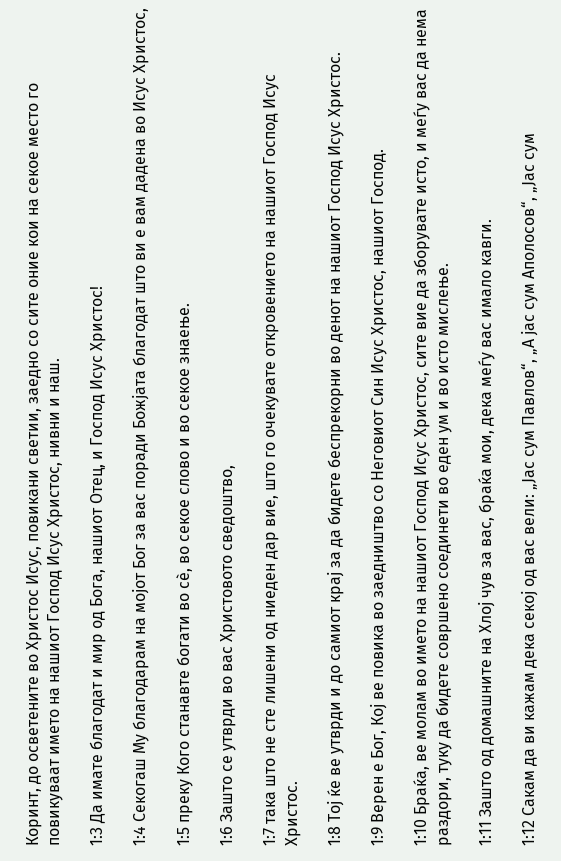Коринт, до осветените во Христос Исус, повикани светии, заедно со сите оние кои на секое место го повикуваат името на нашиот Господ Исус Христос, нивни и наш.

1:3 Да имате благодат и мир од Бога, нашиот Отец, и Господ Исус Христос!

1:4 Секогаш Му благодарам на мојот Бог за вас поради Божјата благодат што ви е вам дадена во Исус Христос,

1:5 преку Кого станавте богати во сѐ, во секое слово и во секое знаење.

1:6 Зашто се утврди во вас Христовото сведоштво,

1:7 така што не сте лишени од ниеден дар вие, што го очекувате откровението на нашиот Господ Исус Христос.

1:8 Тој ќе ве утврди и до самиот крај за да бидете беспрекорни во денот на нашиот Господ Исус Христос.

1:9 Верен е Бог, Кој ве повика во заедништво со Неговиот Син Исус Христос, нашиот Господ.

1:10 Браќа, ве молам во името на нашиот Господ Исус Христос, сите вие да зборувате исто, и меѓу вас да нема раздори, туку да бидете совршено соединети во еден ум и во исто мислење.

1:11 Зашто од домашните на Хлој чув за вас, браќа мои, дека меѓу вас имало кавги.

1:12 Сакам да ви кажам дека секој од вас вели: „Јас сум Павлов“, „А јас сум Аполосов“, „Јас сум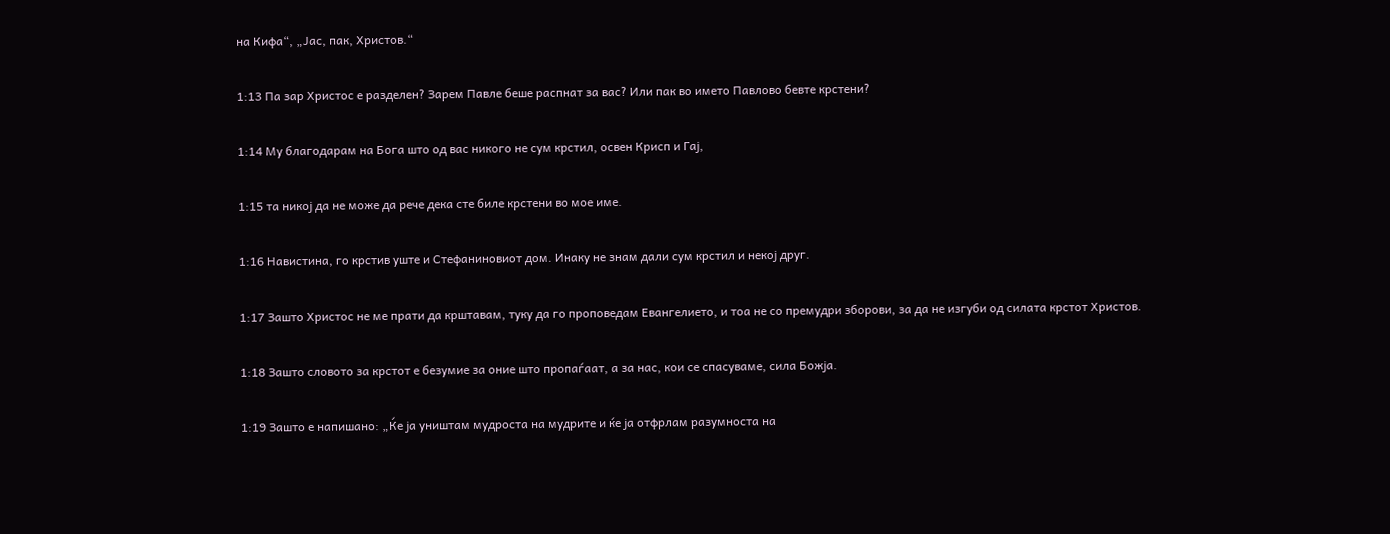на Кифа“, „Јас, пак, Христов.“

1:13 Па зар Христос е разделен? Зарем Павле беше распнат за вас? Или пак во името Павлово бевте крстени?

1:14 Му благодарам на Бога што од вас никого не сум крстил, освен Крисп и Гај,

1:15 та никој да не може да рече дека сте биле крстени во мое име.

1:16 Навистина, го крстив уште и Стефаниновиот дом. Инаку не знам дали сум крстил и некој друг.

1:17 Зашто Христос не ме прати да крштавам, туку да го проповедам Евангелието, и тоа не со премудри зборови, за да не изгуби од силата крстот Христов.

1:18 Зашто словото за крстот е безумие за оние што пропаѓаат, а за нас, кои се спасуваме, сила Божја.

1:19 Зашто е напишано: „Ќе ја уништам мудроста на мудрите и ќе ја отфрлам разумноста на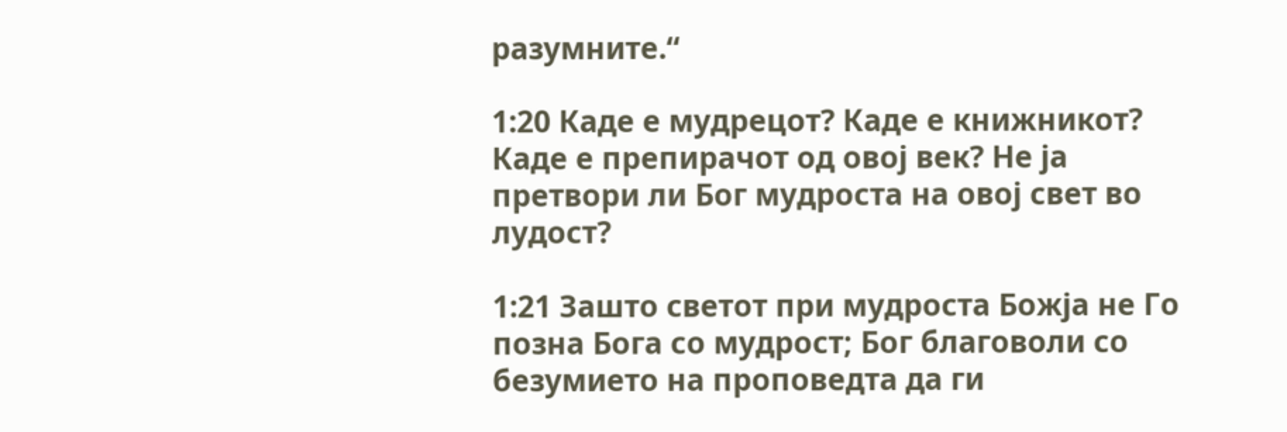разумните.“

1:20 Каде е мудрецот? Каде е книжникот? Каде е препирачот од овој век? Не ја претвори ли Бог мудроста на овој свет во лудост?

1:21 Зашто светот при мудроста Божја не Го позна Бога со мудрост; Бог благоволи со безумието на проповедта да ги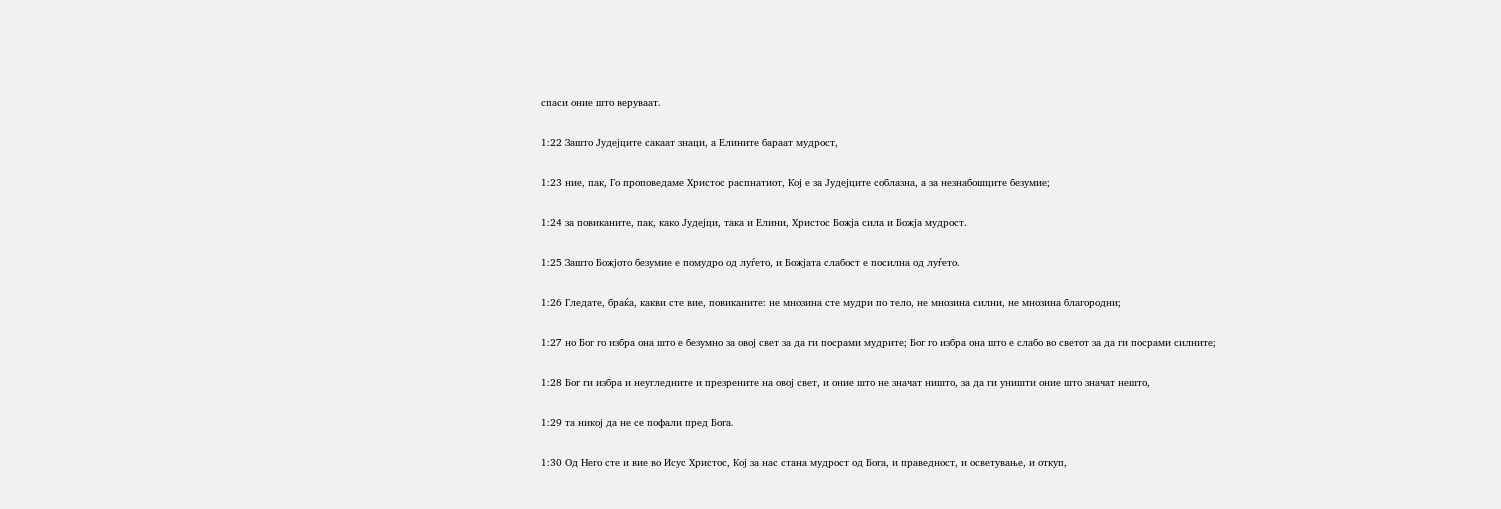спаси оние што веруваат.

1:22 Зашто Јудејците сакаат знаци, а Елините бараат мудрост,

1:23 ние, пак, Го проповедаме Христос распнатиот, Кој е за Јудејците соблазна, а за незнабошците безумие;

1:24 за повиканите, пак, како Јудејци, така и Елини, Христос Божја сила и Божја мудрост.

1:25 Зашто Божјото безумие е помудро од луѓето, и Божјата слабост е посилна од луѓето.

1:26 Гледате, браќа, какви сте вие, повиканите: не мнозина сте мудри по тело, не мнозина силни, не мнозина благородни;

1:27 но Бог го избра она што е безумно за овој свет за да ги посрами мудрите; Бог го избра она што е слабо во светот за да ги посрами силните;

1:28 Бог ги избра и неугледните и презрените на овој свет, и оние што не значат ништо, за да ги уништи оние што значат нешто,

1:29 та никој да не се пофали пред Бога.

1:30 Од Него сте и вие во Исус Христос, Кој за нас стана мудрост од Бога, и праведност, и осветување, и откуп,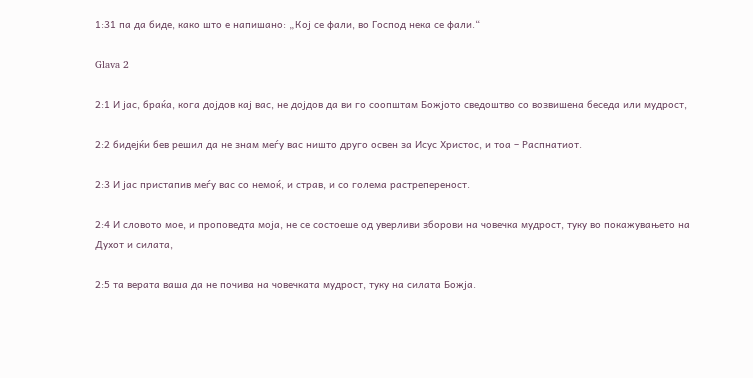1:31 па да биде, како што е напишано: „Кој се фали, во Господ нека се фали.“

Glava 2

2:1 И јас, браќа, кога дојдов кај вас, не дојдов да ви го соопштам Божјото сведоштво со возвишена беседа или мудрост,

2:2 бидејќи бев решил да не знам меѓу вас ништо друго освен за Исус Христос, и тоа – Распнатиот.

2:3 И јас пристапив меѓу вас со немоќ, и страв, и со голема растрепереност.

2:4 И словото мое, и проповедта моја, не се состоеше од уверливи зборови на човечка мудрост, туку во покажувањето на Духот и силата,

2:5 та верата ваша да не почива на човечката мудрост, туку на силата Божја.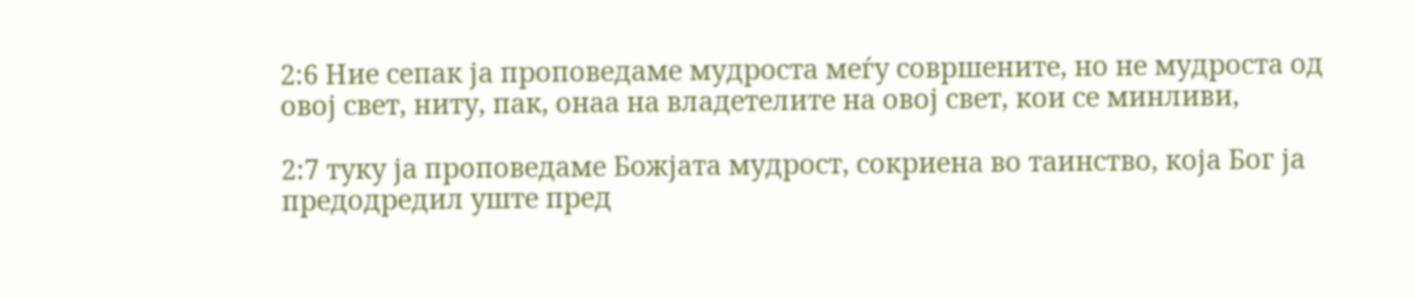2:6 Ние сепак ја проповедаме мудроста меѓу совршените, но не мудроста од овој свет, ниту, пак, онаа на владетелите на овој свет, кои се минливи,

2:7 туку ја проповедаме Божјата мудрост, сокриена во таинство, која Бог ја предодредил уште пред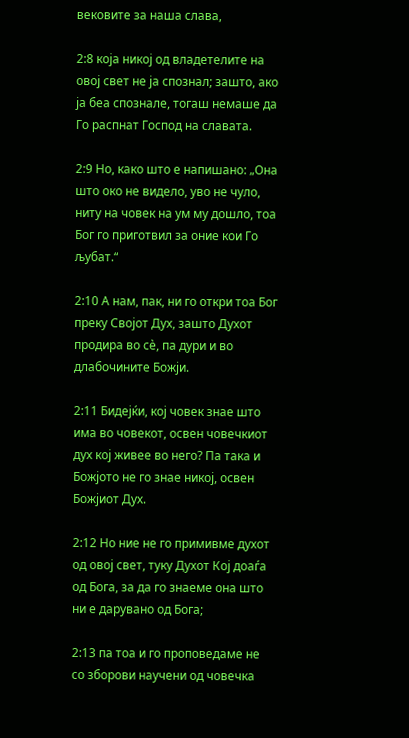вековите за наша слава,

2:8 која никој од владетелите на овој свет не ја спознал; зашто, ако ја беа спознале, тогаш немаше да Го распнат Господ на славата.

2:9 Но, како што е напишано: „Она што око не видело, уво не чуло, ниту на човек на ум му дошло, тоа Бог го приготвил за оние кои Го љубат.“

2:10 А нам, пак, ни го откри тоа Бог преку Својот Дух, зашто Духот продира во сѐ, па дури и во длабочините Божји.

2:11 Бидејќи, кој човек знае што има во човекот, освен човечкиот дух кој живее во него? Па така и Божјото не го знае никој, освен Божјиот Дух.

2:12 Но ние не го примивме духот од овој свет, туку Духот Кој доаѓа од Бога, за да го знаеме она што ни е дарувано од Бога;

2:13 па тоа и го проповедаме не со зборови научени од човечка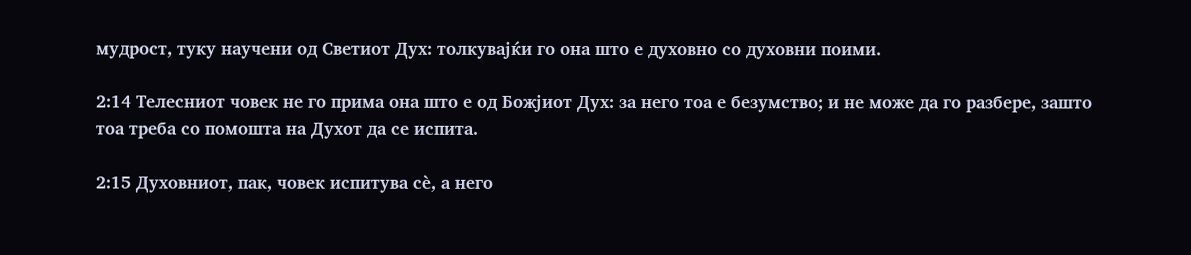мудрост, туку научени од Светиот Дух: толкувајќи го она што е духовно со духовни поими.

2:14 Телесниот човек не го прима она што е од Божјиот Дух: за него тоа е безумство; и не може да го разбере, зашто тоа треба со помошта на Духот да се испита.

2:15 Духовниот, пак, човек испитува сѐ, а него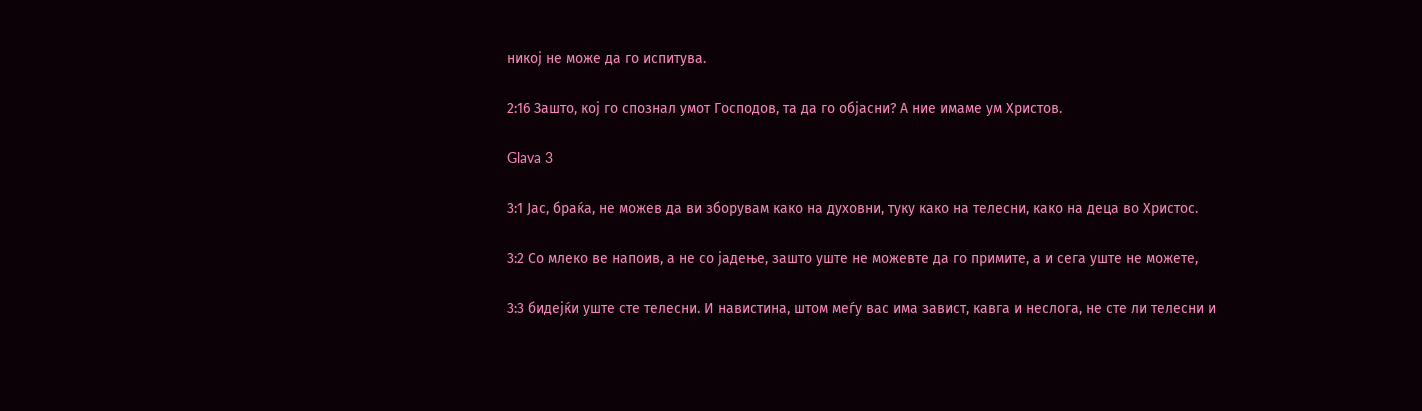никој не може да го испитува.

2:16 Зашто, кој го спознал умот Господов, та да го објасни? А ние имаме ум Христов.

Glava 3

3:1 Јас, браќа, не можев да ви зборувам како на духовни, туку како на телесни, како на деца во Христос.

3:2 Со млеко ве напоив, а не со јадење, зашто уште не можевте да го примите, а и сега уште не можете,

3:3 бидејќи уште сте телесни. И навистина, штом меѓу вас има завист, кавга и неслога, не сте ли телесни и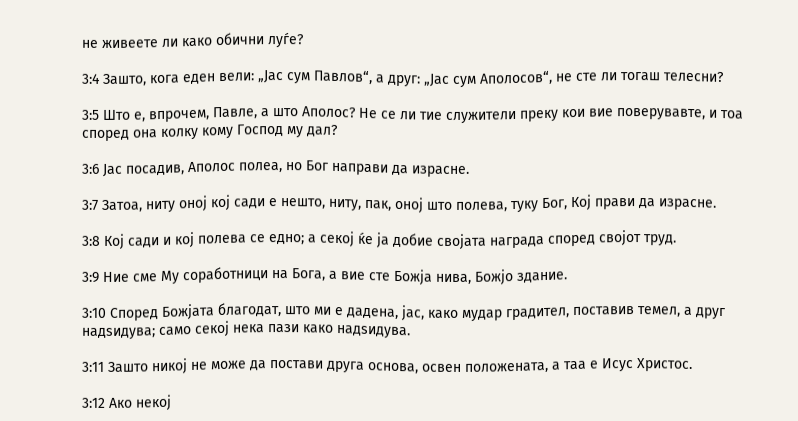не живеете ли како обични луѓе?

3:4 Зашто, кога еден вели: „Јас сум Павлов“, а друг: „Јас сум Аполосов“, не сте ли тогаш телесни?

3:5 Што е, впрочем, Павле, а што Аполос? Не се ли тие служители преку кои вие поверувавте, и тоа според она колку кому Господ му дал?

3:6 Јас посадив, Аполос полеа, но Бог направи да израсне.

3:7 Затоа, ниту оној кој сади е нешто, ниту, пак, оној што полева, туку Бог, Кој прави да израсне.

3:8 Кој сади и кој полева се едно; а секој ќе ја добие својата награда според својот труд.

3:9 Ние сме Му соработници на Бога, а вие сте Божја нива, Божјо здание.

3:10 Според Божјата благодат, што ми е дадена, јас, како мудар градител, поставив темел, а друг надѕидува; само секој нека пази како надѕидува.

3:11 Зашто никој не може да постави друга основа, освен положената, а таа е Исус Христос.

3:12 Ако некој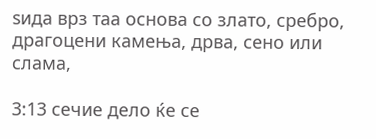ѕида врз таа основа со злато, сребро, драгоцени камења, дрва, сено или слама,

3:13 сечие дело ќе се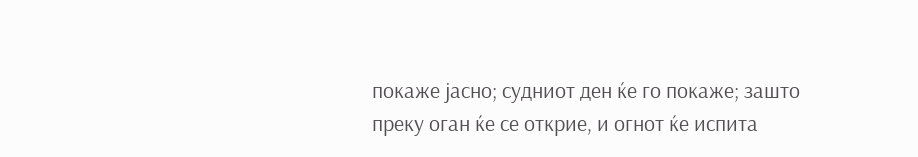покаже јасно; судниот ден ќе го покаже; зашто преку оган ќе се открие, и огнот ќе испита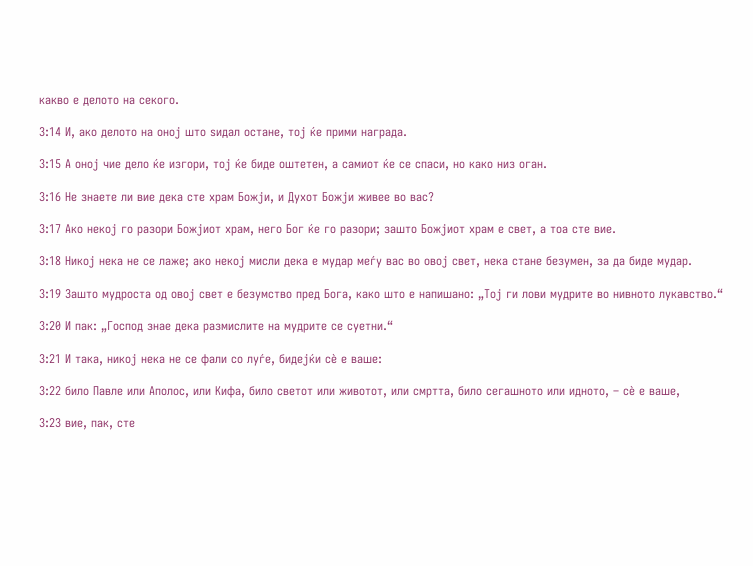какво е делото на секого.

3:14 И, ако делото на оној што ѕидал остане, тој ќе прими награда.

3:15 А оној чие дело ќе изгори, тој ќе биде оштетен, а самиот ќе се спаси, но како низ оган.

3:16 Не знаете ли вие дека сте храм Божји, и Духот Божји живее во вас?

3:17 Ако некој го разори Божјиот храм, него Бог ќе го разори; зашто Божјиот храм е свет, а тоа сте вие.

3:18 Никој нека не се лаже; ако некој мисли дека е мудар меѓу вас во овој свет, нека стане безумен, за да биде мудар.

3:19 Зашто мудроста од овој свет е безумство пред Бога, како што е напишано: „Тој ги лови мудрите во нивното лукавство.“

3:20 И пак: „Господ знае дека размислите на мудрите се суетни.“

3:21 И така, никој нека не се фали со луѓе, бидејќи сѐ е ваше:

3:22 било Павле или Аполос, или Кифа, било светот или животот, или смртта, било сегашното или идното, – сѐ е ваше,

3:23 вие, пак, сте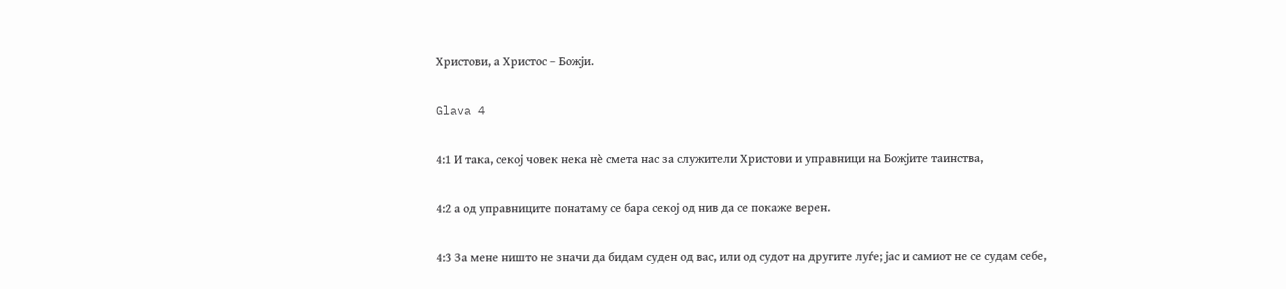Христови, а Христос – Божји.

Glava 4

4:1 И така, секој човек нека нѐ смета нас за служители Христови и управници на Божјите таинства,

4:2 а од управниците понатаму се бара секој од нив да се покаже верен.

4:3 За мене ништо не значи да бидам суден од вас, или од судот на другите луѓе; јас и самиот не се судам себе,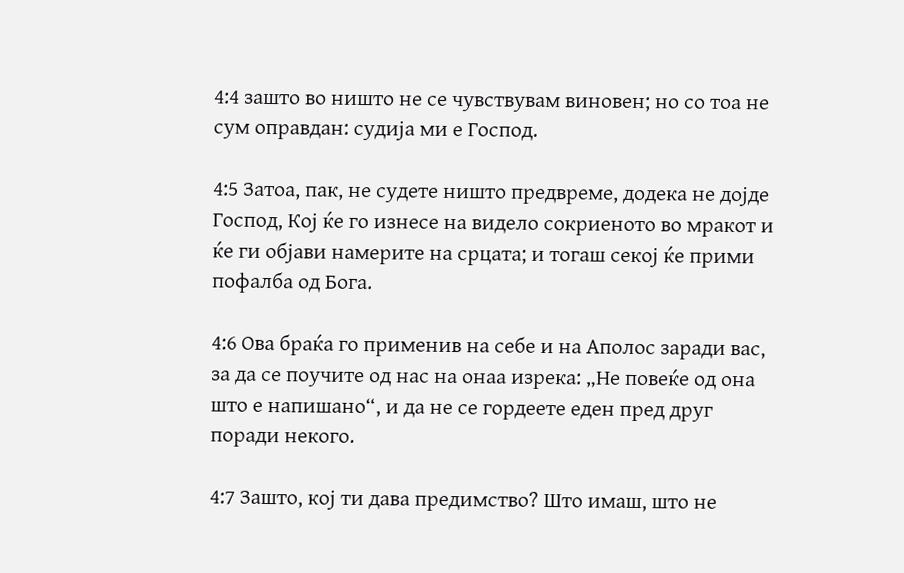4:4 зашто во ништо не се чувствувам виновен; но со тоа не сум оправдан: судија ми е Господ.

4:5 Затоа, пак, не судете ништо предвреме, додека не дојде Господ, Кој ќе го изнесе на видело сокриеното во мракот и ќе ги објави намерите на срцата; и тогаш секој ќе прими пофалба од Бога.

4:6 Ова браќа го применив на себе и на Аполос заради вас, за да се поучите од нас на онаа изрека: „Не повеќе од она што е напишано“, и да не се гордеете еден пред друг поради некого.

4:7 Зашто, кој ти дава предимство? Што имаш, што не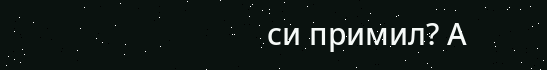си примил? А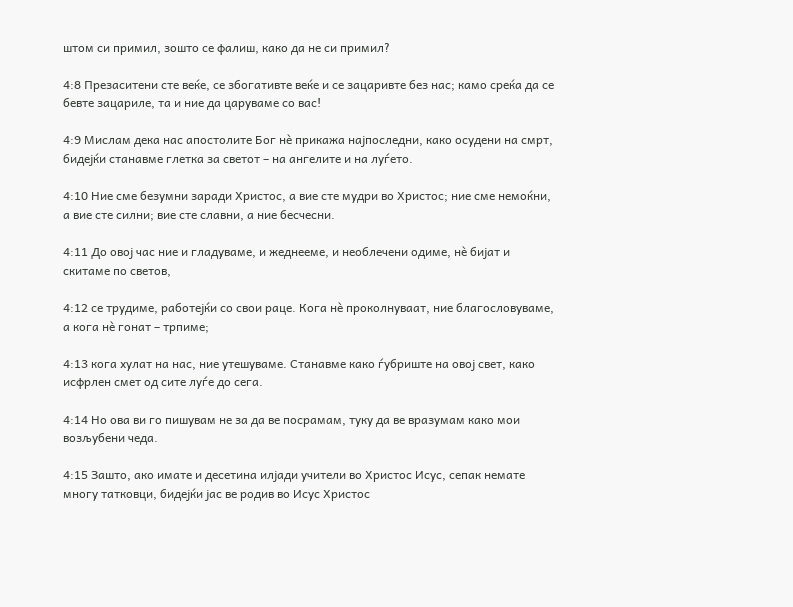штом си примил, зошто се фалиш, како да не си примил?

4:8 Презаситени сте веќе, се збогативте веќе и се зацаривте без нас; камо среќа да се бевте зацариле, та и ние да царуваме со вас!

4:9 Мислам дека нас апостолите Бог нѐ прикажа најпоследни, како осудени на смрт, бидејќи станавме глетка за светот – на ангелите и на луѓето.

4:10 Ние сме безумни заради Христос, а вие сте мудри во Христос; ние сме немоќни, а вие сте силни; вие сте славни, а ние бесчесни.

4:11 До овој час ние и гладуваме, и жеднееме, и необлечени одиме, нѐ бијат и скитаме по светов,

4:12 се трудиме, работејќи со свои раце. Кога нѐ проколнуваат, ние благословуваме, а кога нѐ гонат – трпиме;

4:13 кога хулат на нас, ние утешуваме. Станавме како ѓубриште на овој свет, како исфрлен смет од сите луѓе до сега.

4:14 Но ова ви го пишувам не за да ве посрамам, туку да ве вразумам како мои возљубени чеда.

4:15 Зашто, ако имате и десетина илјади учители во Христос Исус, сепак немате многу татковци, бидејќи јас ве родив во Исус Христос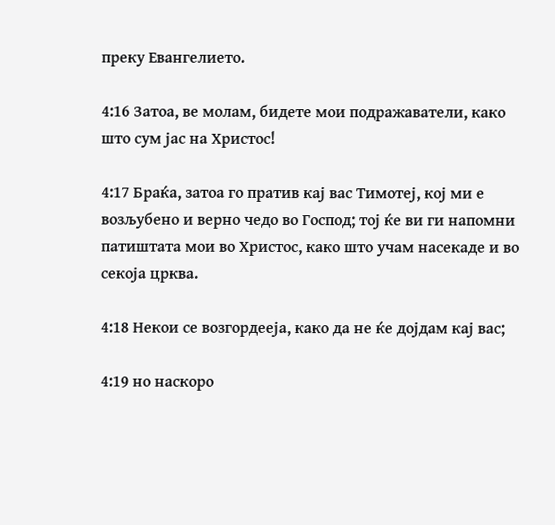преку Евангелието.

4:16 Затоа, ве молам, бидете мои подражаватели, како што сум јас на Христос!

4:17 Браќа, затоа го пратив кај вас Тимотеј, кој ми е возљубено и верно чедо во Господ; тој ќе ви ги напомни патиштата мои во Христос, како што учам насекаде и во секоја црква.

4:18 Некои се возгордееја, како да не ќе дојдам кај вас;

4:19 но наскоро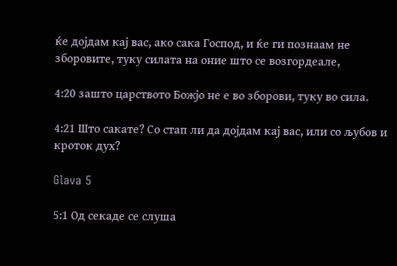ќе дојдам кај вас, ако сака Господ, и ќе ги познаам не зборовите, туку силата на оние што се возгордеале,

4:20 зашто царството Божјо не е во зборови, туку во сила.

4:21 Што сакате? Со стап ли да дојдам кај вас, или со љубов и кроток дух?

Glava 5

5:1 Од секаде се слуша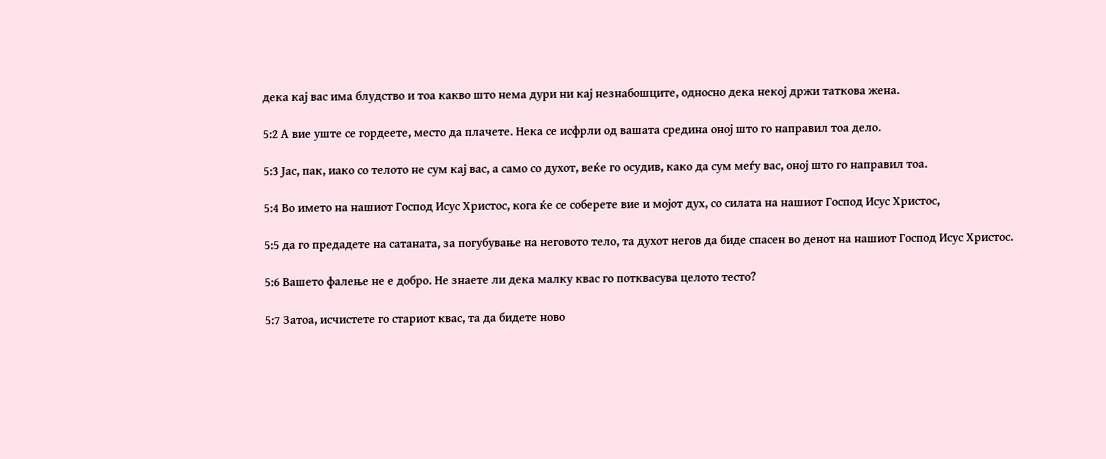дека кај вас има блудство и тоа какво што нема дури ни кај незнабошците, односно дека некој држи таткова жена.

5:2 А вие уште се гордеете, место да плачете. Нека се исфрли од вашата средина оној што го направил тоа дело.

5:3 Јас, пак, иако со телото не сум кај вас, а само со духот, веќе го осудив, како да сум меѓу вас, оној што го направил тоа.

5:4 Во името на нашиот Господ Исус Христос, кога ќе се соберете вие и мојот дух, со силата на нашиот Господ Исус Христос,

5:5 да го предадете на сатаната, за погубување на неговото тело, та духот негов да биде спасен во денот на нашиот Господ Исус Христос.

5:6 Вашето фалење не е добро. Не знаете ли дека малку квас го потквасува целото тесто?

5:7 Затоа, исчистете го стариот квас, та да бидете ново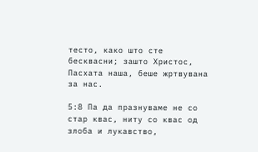тесто, како што сте бесквасни; зашто Христос, Пасхата наша, беше жртвувана за нас.

5:8 Па да празнуваме не со стар квас, ниту со квас од злоба и лукавство,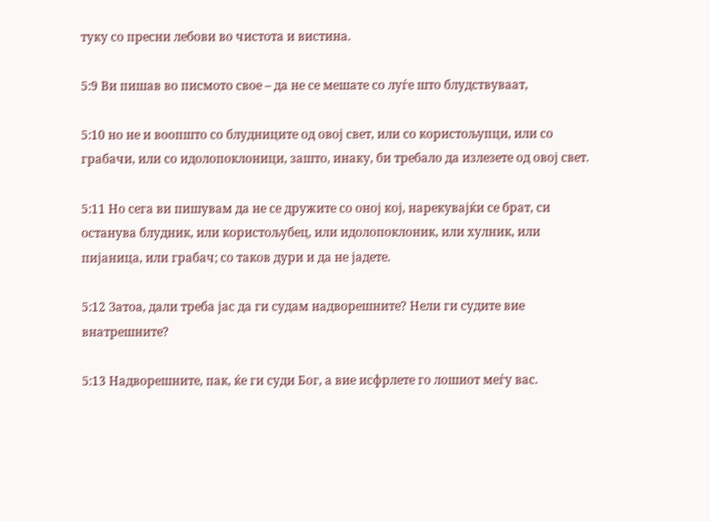туку со пресни лебови во чистота и вистина.

5:9 Ви пишав во писмото свое – да не се мешате со луѓе што блудствуваат,

5:10 но не и воопшто со блудниците од овој свет, или со користољупци, или со грабачи, или со идолопоклоници, зашто, инаку, би требало да излезете од овој свет.

5:11 Но сега ви пишувам да не се дружите со оној кој, нарекувајќи се брат, си останува блудник, или користољубец, или идолопоклоник, или хулник, или пијаница, или грабач; со таков дури и да не јадете.

5:12 Затоа, дали треба јас да ги судам надворешните? Нели ги судите вие внатрешните?

5:13 Надворешните, пак, ќе ги суди Бог, а вие исфрлете го лошиот меѓу вас.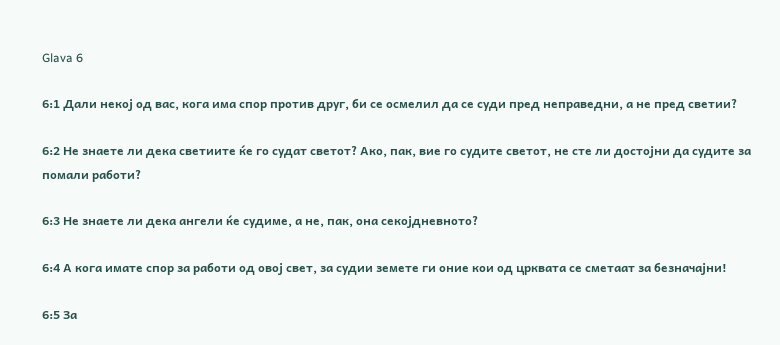Glava 6

6:1 Дали некој од вас, кога има спор против друг, би се осмелил да се суди пред неправедни, а не пред светии?

6:2 Не знаете ли дека светиите ќе го судат светот? Ако, пак, вие го судите светот, не сте ли достојни да судите за помали работи?

6:3 Не знаете ли дека ангели ќе судиме, а не, пак, она секојдневното?

6:4 А кога имате спор за работи од овој свет, за судии земете ги оние кои од црквата се сметаат за безначајни!

6:5 За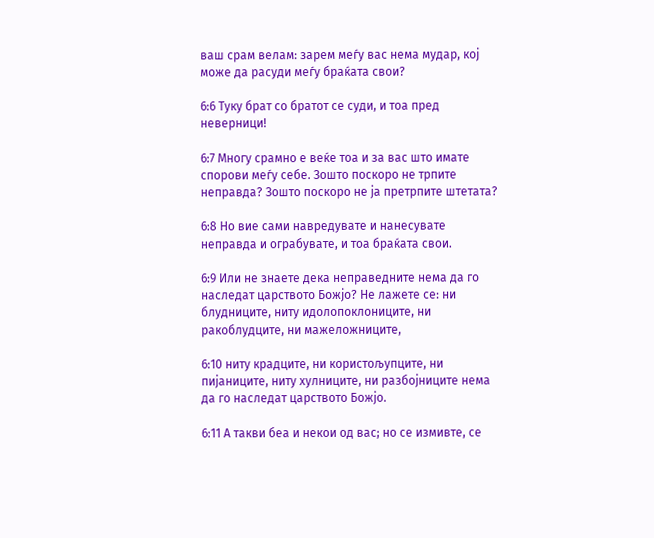ваш срам велам: зарем меѓу вас нема мудар, кој може да расуди меѓу браќата свои?

6:6 Туку брат со братот се суди, и тоа пред неверници!

6:7 Многу срамно е веќе тоа и за вас што имате спорови меѓу себе. Зошто поскоро не трпите неправда? Зошто поскоро не ја претрпите штетата?

6:8 Но вие сами навредувате и нанесувате неправда и ограбувате, и тоа браќата свои.

6:9 Или не знаете дека неправедните нема да го наследат царството Божјо? Не лажете се: ни блудниците, ниту идолопоклониците, ни ракоблудците, ни мажеложниците,

6:10 ниту крадците, ни користољупците, ни пијаниците, ниту хулниците, ни разбојниците нема да го наследат царството Божјо.

6:11 А такви беа и некои од вас; но се измивте, се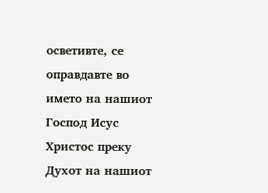осветивте, се оправдавте во името на нашиот Господ Исус Христос преку Духот на нашиот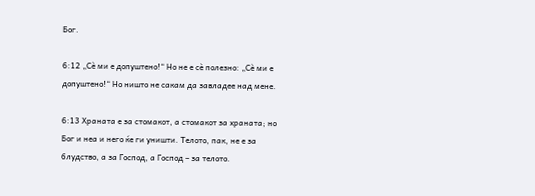Бог.

6:12 „Сѐ ми е допуштено!“ Но не е сѐ полезно: „Сѐ ми е допуштено!“ Но ништо не сакам да завладее над мене.

6:13 Храната е за стомакот, а стомакот за храната; но Бог и неа и него ќе ги уништи. Телото, пак, не е за блудство, а за Господ, а Господ – за телото.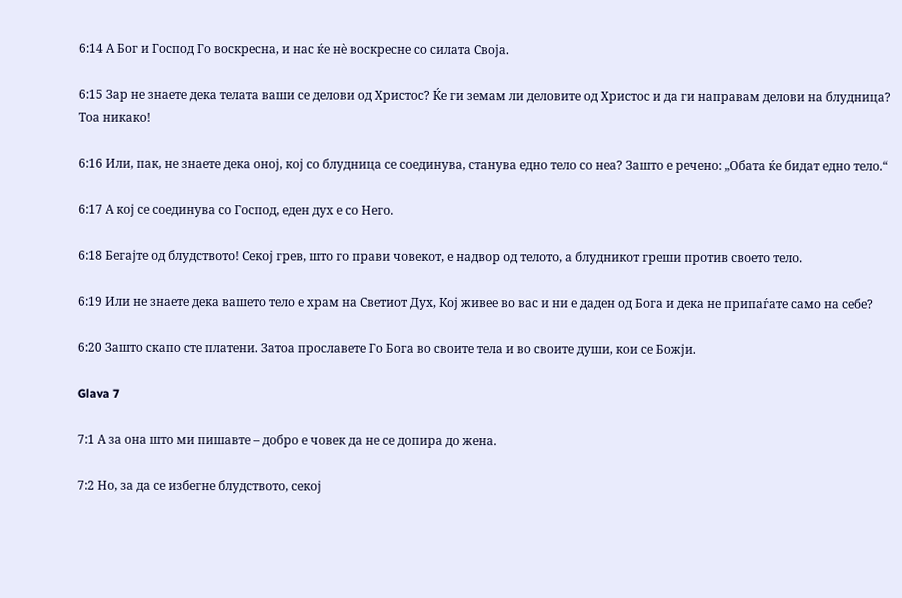6:14 А Бог и Господ Го воскресна, и нас ќе нѐ воскресне со силата Своја.

6:15 Зар не знаете дека телата ваши се делови од Христос? Ќе ги земам ли деловите од Христос и да ги направам делови на блудница? Тоа никако!

6:16 Или, пак, не знаете дека оној, кој со блудница се соединува, станува едно тело со неа? Зашто е речено: „Обата ќе бидат едно тело.“

6:17 А кој се соединува со Господ, еден дух е со Него.

6:18 Бегајте од блудството! Секој грев, што го прави човекот, е надвор од телото, а блудникот греши против своето тело.

6:19 Или не знаете дека вашето тело е храм на Светиот Дух, Кој живее во вас и ни е даден од Бога и дека не припаѓате само на себе?

6:20 Зашто скапо сте платени. Затоа прославете Го Бога во своите тела и во своите души, кои се Божји.

Glava 7

7:1 А за она што ми пишавте – добро е човек да не се допира до жена.

7:2 Но, за да се избегне блудството, секој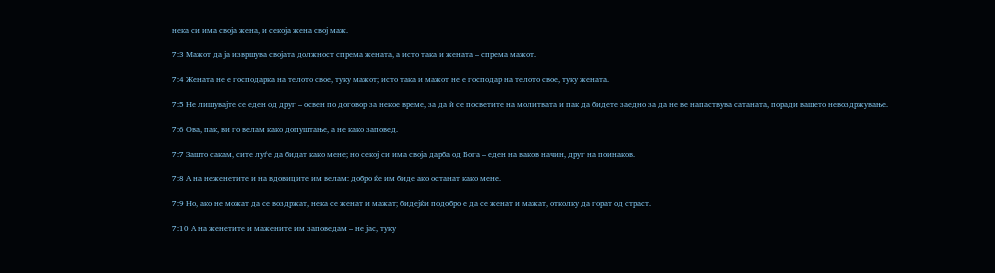нека си има своја жена, и секоја жена свој маж.

7:3 Мажот да ја извршува својата должност спрема жената, а исто така и жената – спрема мажот.

7:4 Жената не е господарка на телото свое, туку мажот; исто така и мажот не е господар на телото свое, туку жената.

7:5 Не лишувајте се еден од друг – освен по договор за некое време, за да ѝ се посветите на молитвата и пак да бидете заедно за да не ве напаствува сатаната, поради вашето невоздржување.

7:6 Ова, пак, ви го велам како допуштање, а не како заповед.

7:7 Зашто сакам, сите луѓе да бидат како мене; но секој си има своја дарба од Бога – еден на ваков начин, друг на поинаков.

7:8 А на неженетите и на вдовиците им велам: добро ќе им биде ако останат како мене.

7:9 Но, ако не можат да се воздржат, нека се женат и мажат; бидејќи подобро е да се женат и мажат, отколку да горат од страст.

7:10 А на женетите и мажените им заповедам – не јас, туку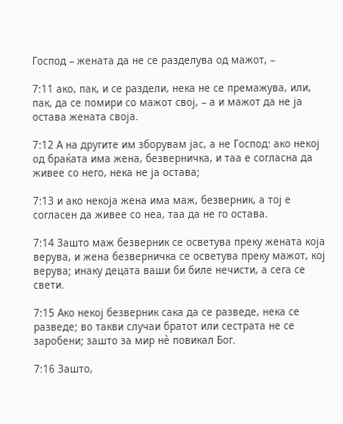Господ – жената да не се разделува од мажот, –

7:11 ако, пак, и се раздели, нека не се премажува, или, пак, да се помири со мажот свој, – а и мажот да не ја остава жената своја.

7:12 А на другите им зборувам јас, а не Господ: ако некој од браќата има жена, безверничка, и таа е согласна да живее со него, нека не ја остава;

7:13 и ако некоја жена има маж, безверник, а тој е согласен да живее со неа, таа да не го остава.

7:14 Зашто маж безверник се осветува преку жената која верува, и жена безверничка се осветува преку мажот, кој верува; инаку децата ваши би биле нечисти, а сега се свети.

7:15 Ако некој безверник сака да се разведе, нека се разведе; во такви случаи братот или сестрата не се заробени; зашто за мир нѐ повикал Бог.

7:16 Зашто,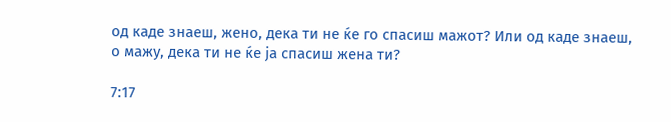од каде знаеш, жено, дека ти не ќе го спасиш мажот? Или од каде знаеш, о мажу, дека ти не ќе ја спасиш жена ти?

7:17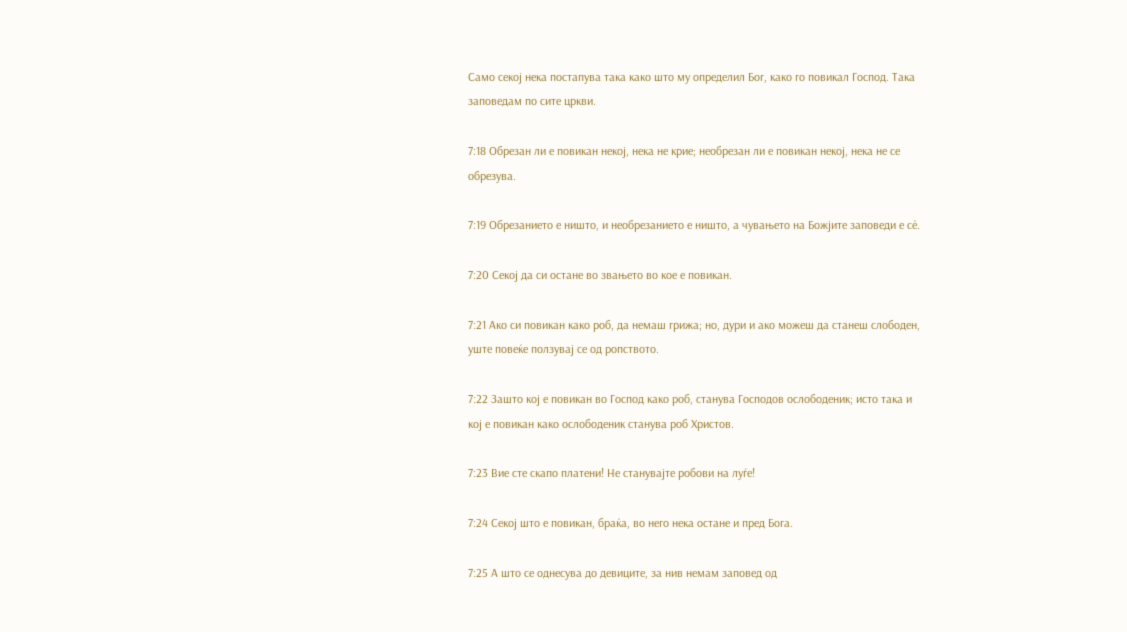Само секој нека постапува така како што му определил Бог, како го повикал Господ. Така заповедам по сите цркви.

7:18 Обрезан ли е повикан некој, нека не крие; необрезан ли е повикан некој, нека не се обрезува.

7:19 Обрезанието е ништо, и необрезанието е ништо, а чувањето на Божјите заповеди е сѐ.

7:20 Секој да си остане во звањето во кое е повикан.

7:21 Ако си повикан како роб, да немаш грижа; но, дури и ако можеш да станеш слободен, уште повеќе ползувај се од ропството.

7:22 Зашто кој е повикан во Господ како роб, станува Господов ослободеник; исто така и кој е повикан како ослободеник станува роб Христов.

7:23 Вие сте скапо платени! Не станувајте робови на луѓе!

7:24 Секој што е повикан, браќа, во него нека остане и пред Бога.

7:25 А што се однесува до девиците, за нив немам заповед од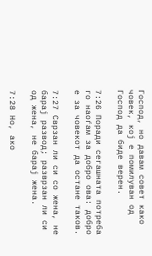Господ, но давам совет како човек, кој е помилуван од Господ да биде верен.

7:26 Поради сегашната потреба го наоѓам за добро ова: добро е за човекот да остане таков.

7:27 Сврзан ли си со жена, не барај развод; разврзан ли си од жена, не барај жена.

7:28 Но, ако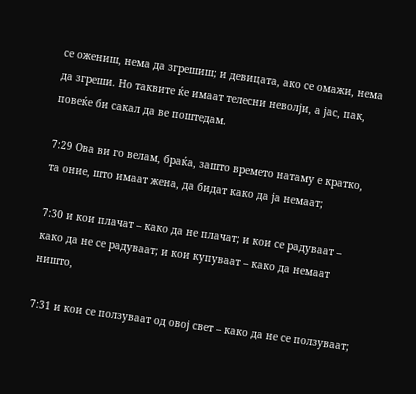се ожениш, нема да згрешиш; и девицата, ако се омажи, нема да згреши. Но таквите ќе имаат телесни неволји, а јас, пак, повеќе би сакал да ве поштедам.

7:29 Ова ви го велам, браќа, зашто времето натаму е кратко, та оние, што имаат жена, да бидат како да ја немаат;

7:30 и кои плачат – како да не плачат; и кои се радуваат – како да не се радуваат; и кои купуваат – како да немаат ништо,

7:31 и кои се ползуваат од овој свет – како да не се ползуваат;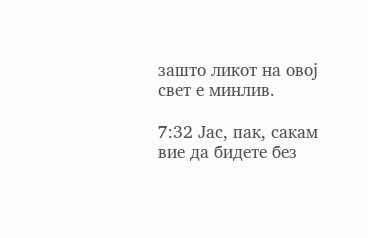зашто ликот на овој свет е минлив.

7:32 Јас, пак, сакам вие да бидете без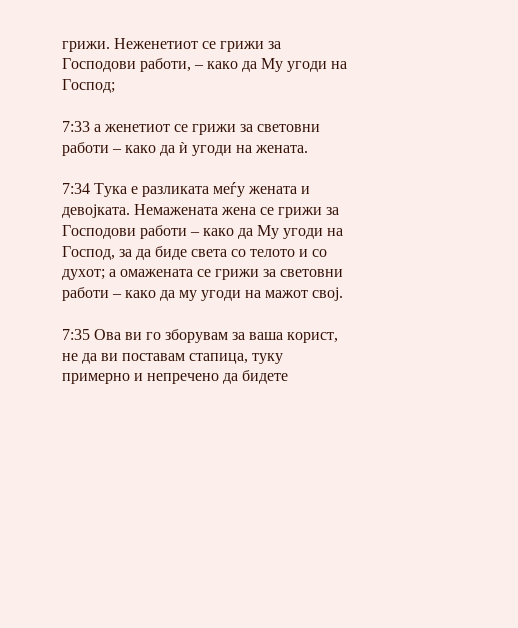грижи. Неженетиот се грижи за Господови работи, – како да Му угоди на Господ;

7:33 а женетиот се грижи за световни работи – како да ѝ угоди на жената.

7:34 Тука е разликата меѓу жената и девојката. Немажената жена се грижи за Господови работи – како да Му угоди на Господ, за да биде света со телото и со духот; а омажената се грижи за световни работи – како да му угоди на мажот свој.

7:35 Ова ви го зборувам за ваша корист, не да ви поставам стапица, туку примерно и непречено да бидете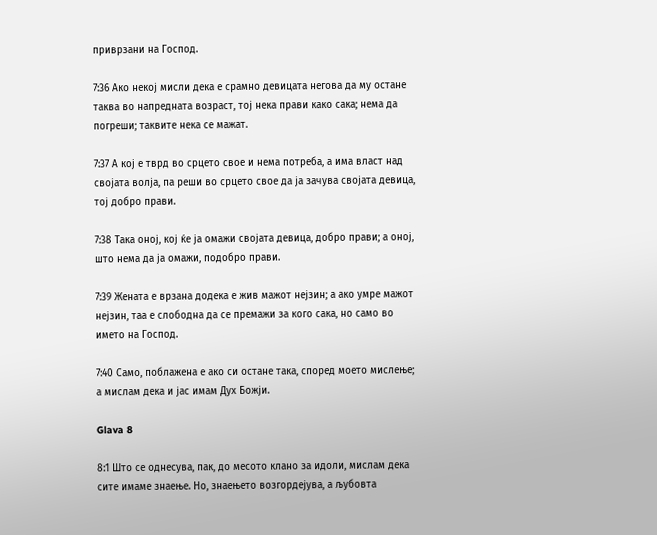приврзани на Господ.

7:36 Ако некој мисли дека е срамно девицата негова да му остане таква во напредната возраст, тој нека прави како сака; нема да погреши; таквите нека се мажат.

7:37 А кој е тврд во срцето свое и нема потреба, а има власт над својата волја, па реши во срцето свое да ја зачува својата девица, тој добро прави.

7:38 Така оној, кој ќе ја омажи својата девица, добро прави; а оној, што нема да ја омажи, подобро прави.

7:39 Жената е врзана додека е жив мажот нејзин; а ако умре мажот нејзин, таа е слободна да се премажи за кого сака, но само во името на Господ.

7:40 Само, поблажена е ако си остане така, според моето мислење; а мислам дека и јас имам Дух Божји.

Glava 8

8:1 Што се однесува, пак, до месото клано за идоли, мислам дека сите имаме знаење. Но, знаењето возгордејува, а љубовта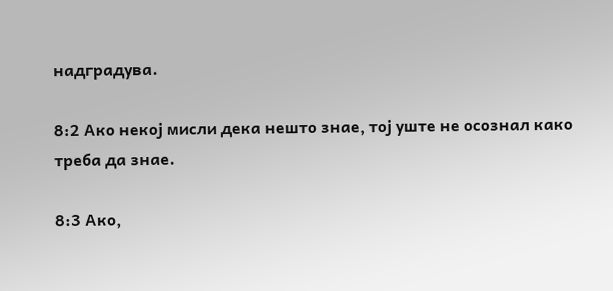надградува.

8:2 Ако некој мисли дека нешто знае, тој уште не осознал како треба да знае.

8:3 Ако,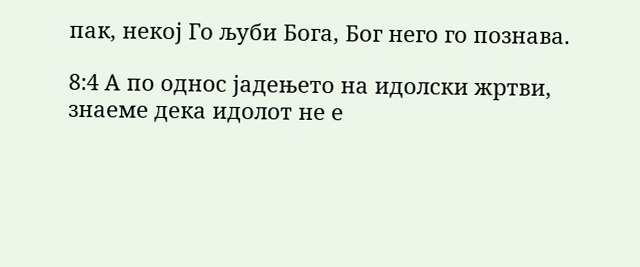пак, некој Го љуби Бога, Бог него го познава.

8:4 А по однос јадењето на идолски жртви, знаеме дека идолот не е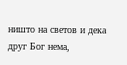ништо на светов и дека друг Бог нема,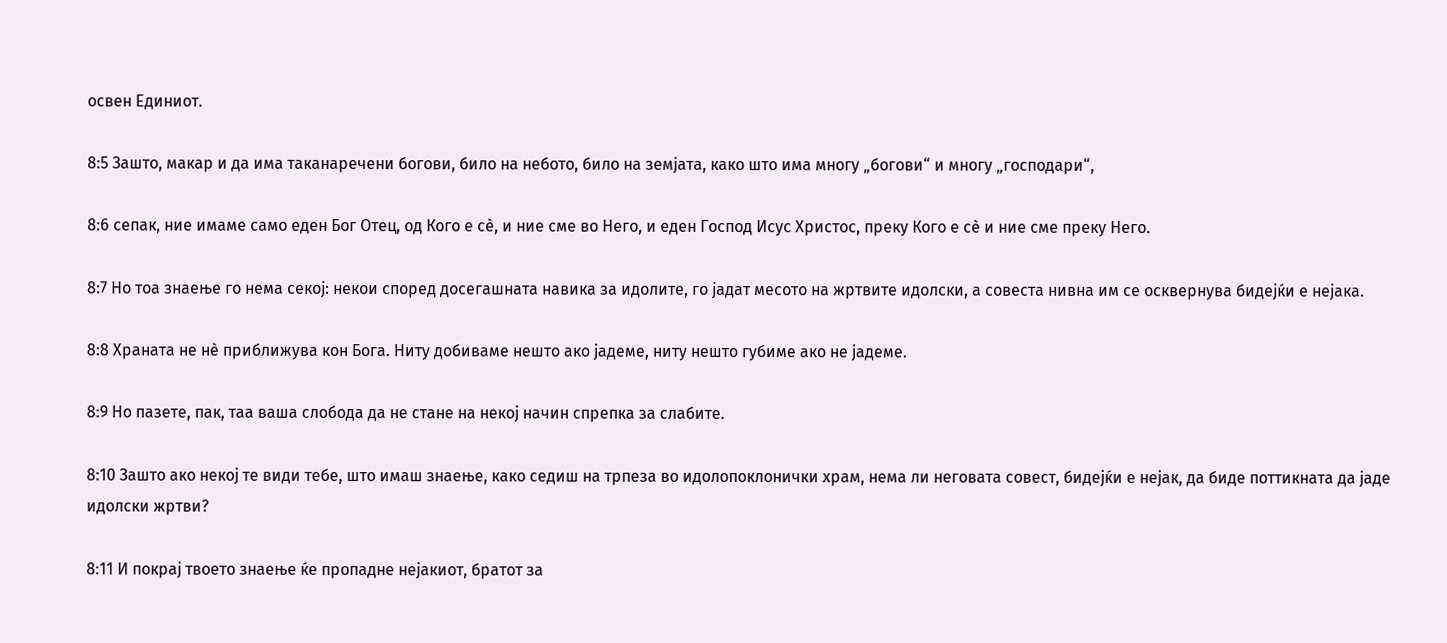освен Единиот.

8:5 Зашто, макар и да има таканаречени богови, било на небото, било на земјата, како што има многу „богови“ и многу „господари“,

8:6 сепак, ние имаме само еден Бог Отец, од Кого е сѐ, и ние сме во Него, и еден Господ Исус Христос, преку Кого е сѐ и ние сме преку Него.

8:7 Но тоа знаење го нема секој: некои според досегашната навика за идолите, го јадат месото на жртвите идолски, а совеста нивна им се осквернува бидејќи е нејака.

8:8 Храната не нѐ приближува кон Бога. Ниту добиваме нешто ако јадеме, ниту нешто губиме ако не јадеме.

8:9 Но пазете, пак, таа ваша слобода да не стане на некој начин спрепка за слабите.

8:10 Зашто ако некој те види тебе, што имаш знаење, како седиш на трпеза во идолопоклонички храм, нема ли неговата совест, бидејќи е нејак, да биде поттикната да јаде идолски жртви?

8:11 И покрај твоето знаење ќе пропадне нејакиот, братот за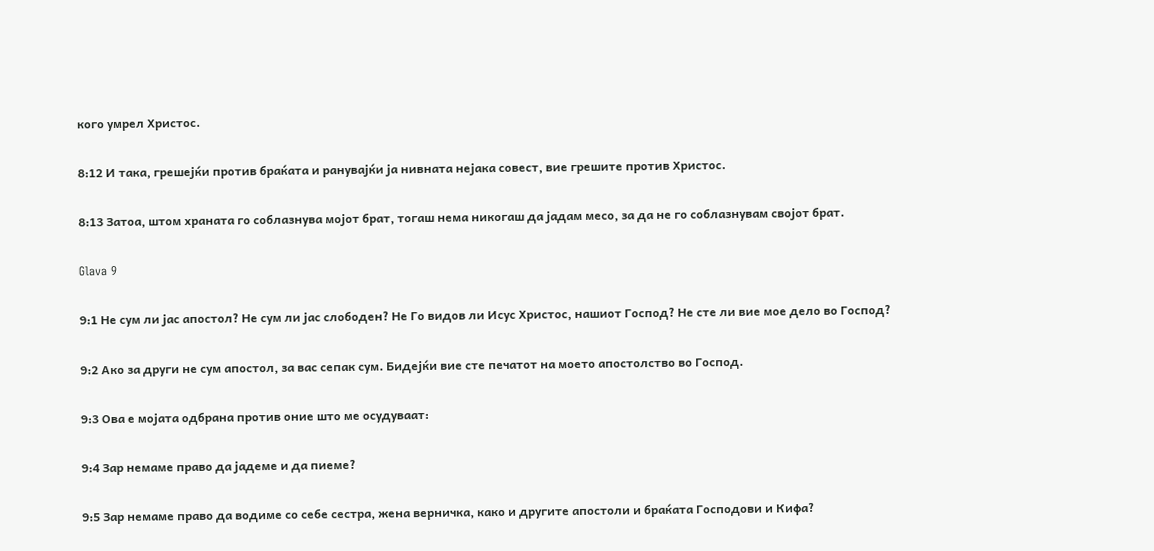кого умрел Христос.

8:12 И така, грешејќи против браќата и ранувајќи ја нивната нејака совест, вие грешите против Христос.

8:13 Затоа, штом храната го соблазнува мојот брат, тогаш нема никогаш да јадам месо, за да не го соблазнувам својот брат.

Glava 9

9:1 Не сум ли јас апостол? Не сум ли јас слободен? Не Го видов ли Исус Христос, нашиот Господ? Не сте ли вие мое дело во Господ?

9:2 Ако за други не сум апостол, за вас сепак сум. Бидејќи вие сте печатот на моето апостолство во Господ.

9:3 Ова е мојата одбрана против оние што ме осудуваат:

9:4 Зар немаме право да јадеме и да пиеме?

9:5 Зар немаме право да водиме со себе сестра, жена верничка, како и другите апостоли и браќата Господови и Кифа?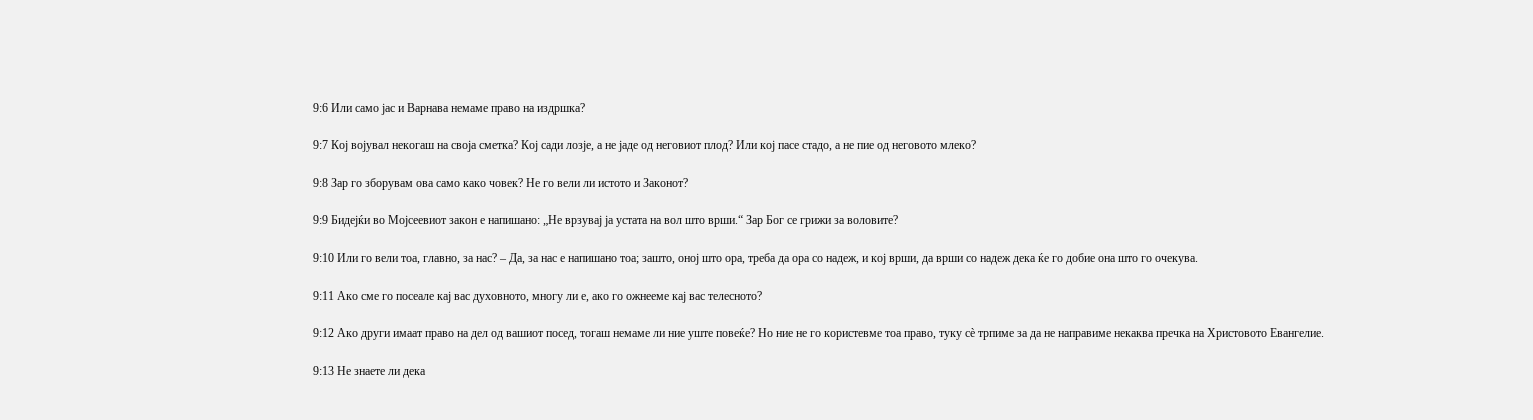9:6 Или само јас и Варнава немаме право на издршка?

9:7 Кој војувал некогаш на своја сметка? Кој сади лозје, а не јаде од неговиот плод? Или кој пасе стадо, а не пие од неговото млеко?

9:8 Зар го зборувам ова само како човек? Не го вели ли истото и Законот?

9:9 Бидејќи во Мојсеевиот закон е напишано: „Не врзувај ја устата на вол што врши.“ Зар Бог се грижи за воловите?

9:10 Или го вели тоа, главно, за нас? – Да, за нас е напишано тоа; зашто, оној што ора, треба да ора со надеж, и кој врши, да врши со надеж дека ќе го добие она што го очекува.

9:11 Ако сме го посеале кај вас духовното, многу ли е, ако го ожнееме кај вас телесното?

9:12 Ако други имаат право на дел од вашиот посед, тогаш немаме ли ние уште повеќе? Но ние не го користевме тоа право, туку сѐ трпиме за да не направиме некаква пречка на Христовото Евангелие.

9:13 Не знаете ли дека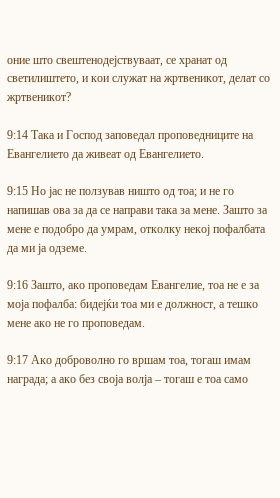оние што свештенодејствуваат, се хранат од светилиштето, и кои служат на жртвеникот, делат со жртвеникот?

9:14 Така и Господ заповедал проповедниците на Евангелието да живеат од Евангелието.

9:15 Но јас не ползував ништо од тоа; и не го напишав ова за да се направи така за мене. Зашто за мене е подобро да умрам, отколку некој пофалбата да ми ја одземе.

9:16 Зашто, ако проповедам Евангелие, тоа не е за моја пофалба: бидејќи тоа ми е должност, а тешко мене ако не го проповедам.

9:17 Ако доброволно го вршам тоа, тогаш имам награда; а ако без своја волја – тогаш е тоа само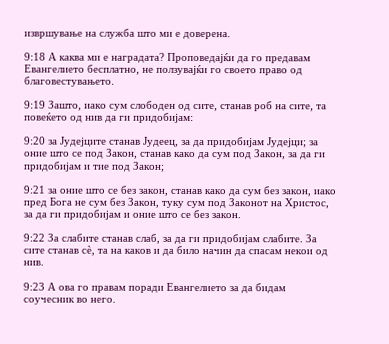извршување на служба што ми е доверена.

9:18 А каква ми е наградата? Проповедајќи да го предавам Евангелието бесплатно, не ползувајќи го своето право од благовестувањето.

9:19 Зашто, иако сум слободен од сите, станав роб на сите, та повеќето од нив да ги придобијам:

9:20 за Јудејците станав Јудеец, за да придобијам Јудејци; за оние што се под Закон, станав како да сум под Закон, за да ги придобијам и тие под Закон;

9:21 за оние што се без закон, станав како да сум без закон, иако пред Бога не сум без Закон, туку сум под Законот на Христос, за да ги придобијам и оние што се без закон.

9:22 За слабите станав слаб, за да ги придобијам слабите. За сите станав сѐ, та на каков и да било начин да спасам некои од нив.

9:23 А ова го правам поради Евангелието за да бидам соучесник во него.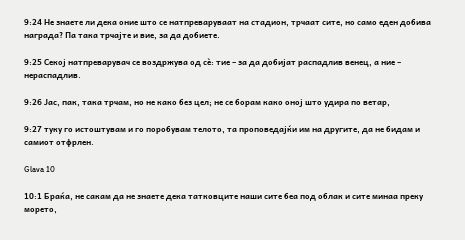9:24 Не знаете ли дека оние што се натпреваруваат на стадион, трчаат сите, но само еден добива награда? Па така трчајте и вие, за да добиете.

9:25 Секој натпреварувач се воздржува од сѐ: тие – за да добијат распадлив венец, а ние – нераспадлив.

9:26 Јас, пак, така трчам, но не како без цел; не се борам како оној што удира по ветар,

9:27 туку го истоштувам и го поробувам телото, та проповедајќи им на другите, да не бидам и самиот отфрлен.

Glava 10

10:1 Браќа, не сакам да не знаете дека татковците наши сите беа под облак и сите минаа преку морето,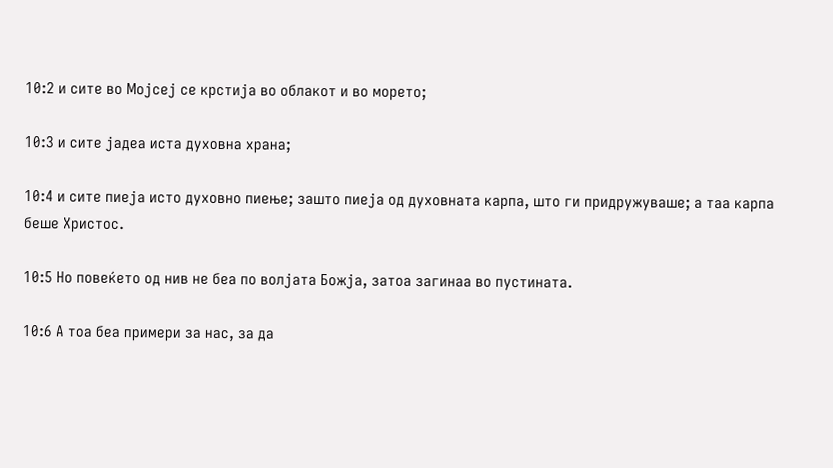10:2 и сите во Мојсеј се крстија во облакот и во морето;

10:3 и сите јадеа иста духовна храна;

10:4 и сите пиеја исто духовно пиење; зашто пиеја од духовната карпа, што ги придружуваше; а таа карпа беше Христос.

10:5 Но повеќето од нив не беа по волјата Божја, затоа загинаа во пустината.

10:6 А тоа беа примери за нас, за да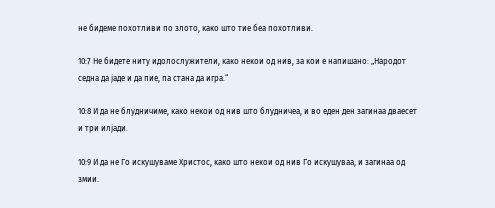не бидеме похотливи по злото, како што тие беа похотливи.

10:7 Не бидете ниту идолослужители, како некои од нив, за кои е напишано: „Народот седна да јаде и да пие, па стана да игра.“

10:8 И да не блудничиме, како некои од нив што блудничеа, и во еден ден загинаа дваесет и три илјади.

10:9 И да не Го искушуваме Христос, како што некои од нив Го искушуваа, и загинаа од змии.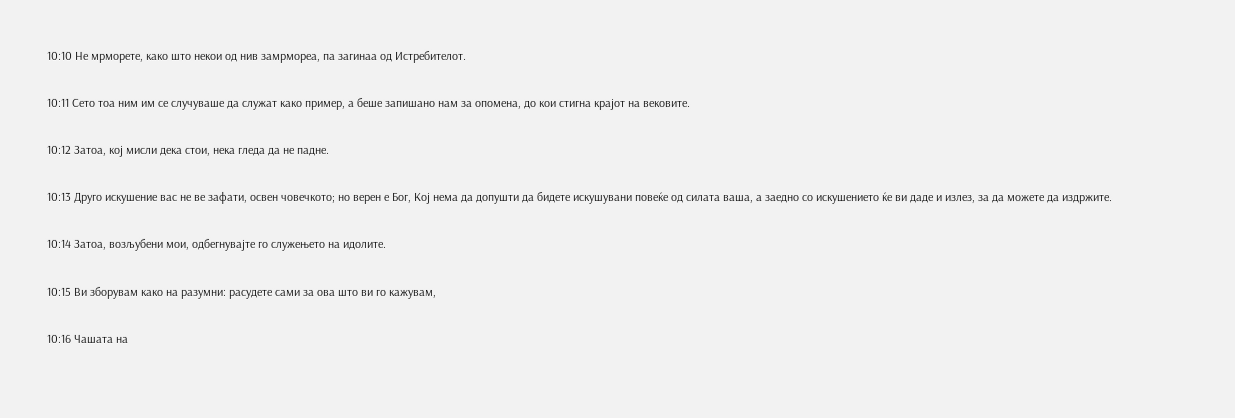10:10 Не мрморете, како што некои од нив замрмореа, па загинаа од Истребителот.

10:11 Сето тоа ним им се случуваше да служат како пример, а беше запишано нам за опомена, до кои стигна крајот на вековите.

10:12 Затоа, кој мисли дека стои, нека гледа да не падне.

10:13 Друго искушение вас не ве зафати, освен човечкото; но верен е Бог, Кој нема да допушти да бидете искушувани повеќе од силата ваша, а заедно со искушението ќе ви даде и излез, за да можете да издржите.

10:14 Затоа, возљубени мои, одбегнувајте го служењето на идолите.

10:15 Ви зборувам како на разумни: расудете сами за ова што ви го кажувам,

10:16 Чашата на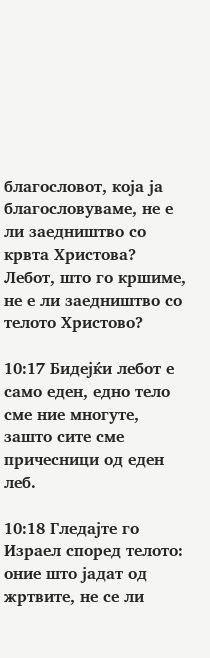благословот, која ја благословуваме, не е ли заедништво со крвта Христова? Лебот, што го кршиме, не е ли заедништво со телото Христово?

10:17 Бидејќи лебот е само еден, едно тело сме ние многуте, зашто сите сме причесници од еден леб.

10:18 Гледајте го Израел според телото: оние што јадат од жртвите, не се ли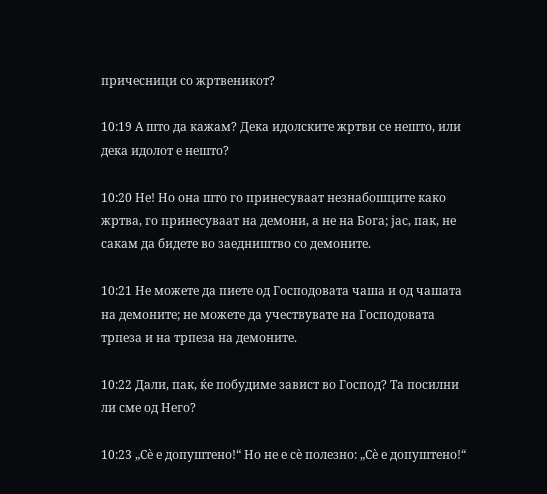причесници со жртвеникот?

10:19 А што да кажам? Дека идолските жртви се нешто, или дека идолот е нешто?

10:20 Не! Но она што го принесуваат незнабошците како жртва, го принесуваат на демони, а не на Бога; јас, пак, не сакам да бидете во заедништво со демоните.

10:21 Не можете да пиете од Господовата чаша и од чашата на демоните; не можете да учествувате на Господовата трпеза и на трпеза на демоните.

10:22 Дали, пак, ќе побудиме завист во Господ? Та посилни ли сме од Него?

10:23 „Сѐ е допуштено!“ Но не е сѐ полезно: „Сѐ е допуштено!“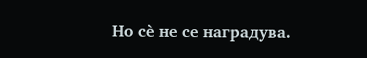Но сѐ не се наградува.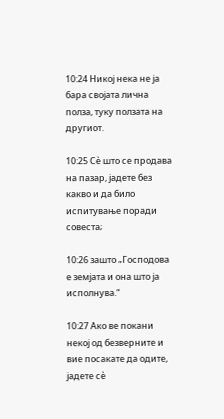10:24 Никој нека не ја бара својата лична полза, туку ползата на другиот.

10:25 Сѐ што се продава на пазар, јадете без какво и да било испитување поради совеста;

10:26 зашто „Господова е земјата и она што ја исполнува.“

10:27 Ако ве покани некој од безверните и вие посакате да одите, јадете сѐ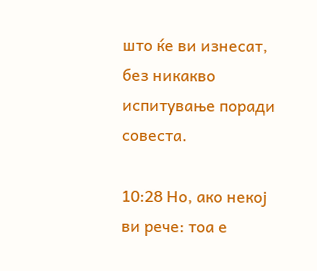што ќе ви изнесат, без никакво испитување поради совеста.

10:28 Но, ако некој ви рече: тоа е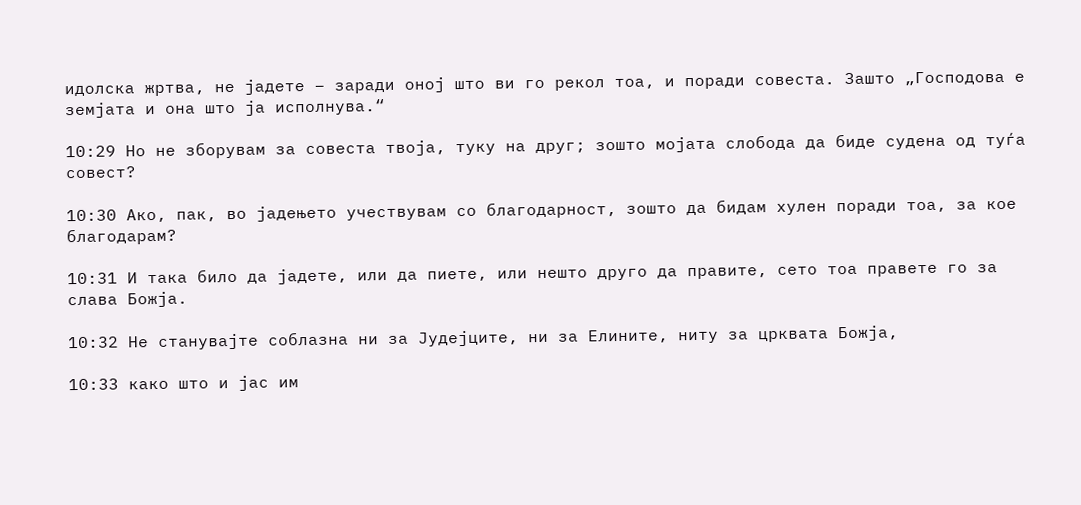идолска жртва, не јадете – заради оној што ви го рекол тоа, и поради совеста. Зашто „Господова е земјата и она што ја исполнува.“

10:29 Но не зборувам за совеста твоја, туку на друг; зошто мојата слобода да биде судена од туѓа совест?

10:30 Ако, пак, во јадењето учествувам со благодарност, зошто да бидам хулен поради тоа, за кое благодарам?

10:31 И така било да јадете, или да пиете, или нешто друго да правите, сето тоа правете го за слава Божја.

10:32 Не станувајте соблазна ни за Јудејците, ни за Елините, ниту за црквата Божја,

10:33 како што и јас им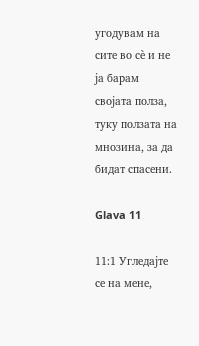угодувам на сите во сѐ и не ја барам својата полза, туку ползата на мнозина, за да бидат спасени.

Glava 11

11:1 Угледајте се на мене,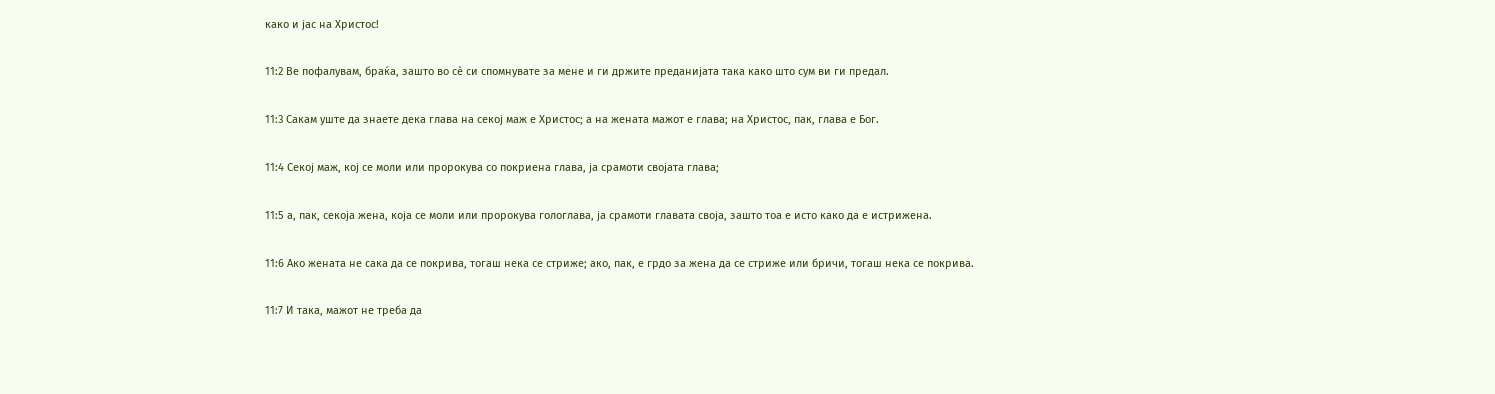како и јас на Христос!

11:2 Ве пофалувам, браќа, зашто во сѐ си спомнувате за мене и ги држите преданијата така како што сум ви ги предал.

11:3 Сакам уште да знаете дека глава на секој маж е Христос; а на жената мажот е глава; на Христос, пак, глава е Бог.

11:4 Секој маж, кој се моли или пророкува со покриена глава, ја срамоти својата глава;

11:5 а, пак, секоја жена, која се моли или пророкува гологлава, ја срамоти главата своја, зашто тоа е исто како да е истрижена.

11:6 Ако жената не сака да се покрива, тогаш нека се стриже; ако, пак, е грдо за жена да се стриже или бричи, тогаш нека се покрива.

11:7 И така, мажот не треба да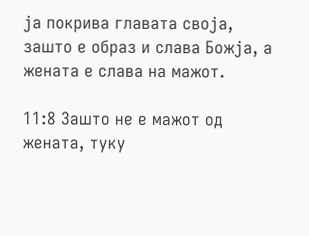ја покрива главата своја, зашто е образ и слава Божја, а жената е слава на мажот.

11:8 Зашто не е мажот од жената, туку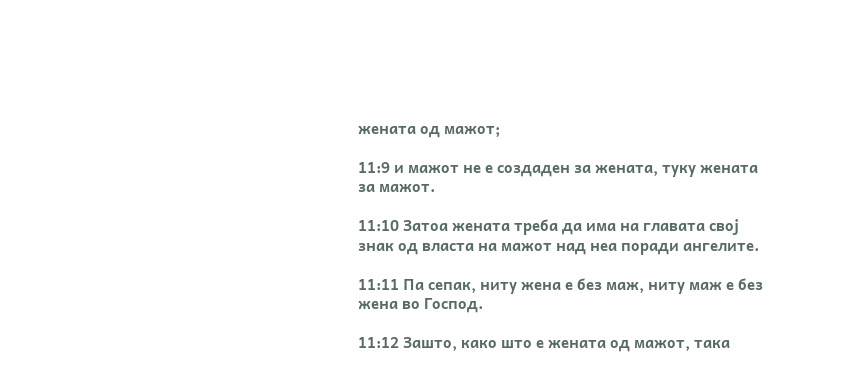жената од мажот;

11:9 и мажот не е создаден за жената, туку жената за мажот.

11:10 Затоа жената треба да има на главата свој знак од власта на мажот над неа поради ангелите.

11:11 Па сепак, ниту жена е без маж, ниту маж е без жена во Господ.

11:12 Зашто, како што е жената од мажот, така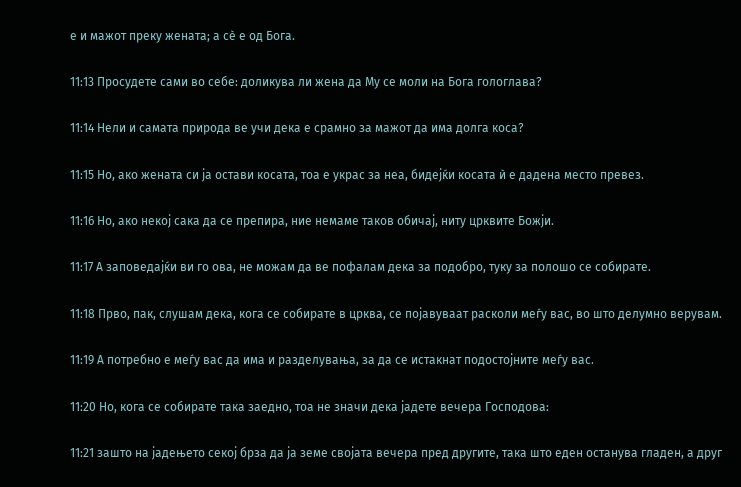е и мажот преку жената; а сѐ е од Бога.

11:13 Просудете сами во себе: доликува ли жена да Му се моли на Бога гологлава?

11:14 Нели и самата природа ве учи дека е срамно за мажот да има долга коса?

11:15 Но, ако жената си ја остави косата, тоа е украс за неа, бидејќи косата ѝ е дадена место превез.

11:16 Но, ако некој сака да се препира, ние немаме таков обичај, ниту црквите Божји.

11:17 А заповедајќи ви го ова, не можам да ве пофалам дека за подобро, туку за полошо се собирате.

11:18 Прво, пак, слушам дека, кога се собирате в црква, се појавуваат расколи меѓу вас, во што делумно верувам.

11:19 А потребно е меѓу вас да има и разделувања, за да се истакнат подостојните меѓу вас.

11:20 Но, кога се собирате така заедно, тоа не значи дека јадете вечера Господова:

11:21 зашто на јадењето секој брза да ја земе својата вечера пред другите, така што еден останува гладен, а друг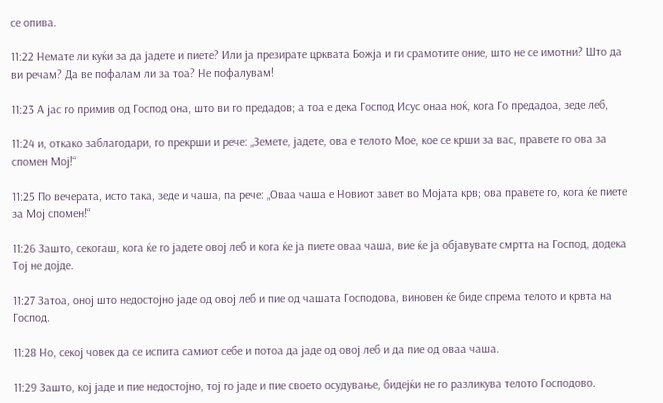се опива.

11:22 Немате ли куќи за да јадете и пиете? Или ја презирате црквата Божја и ги срамотите оние, што не се имотни? Што да ви речам? Да ве пофалам ли за тоа? Не пофалувам!

11:23 А јас го примив од Господ она, што ви го предадов; а тоа е дека Господ Исус онаа ноќ, кога Го предадоа, зеде леб,

11:24 и, откако заблагодари, го прекрши и рече: „Земете, јадете, ова е телото Мое, кое се крши за вас, правете го ова за спомен Мој!“

11:25 По вечерата, исто така, зеде и чаша, па рече: „Оваа чаша е Новиот завет во Мојата крв; ова правете го, кога ќе пиете за Мој спомен!“

11:26 Зашто, секогаш, кога ќе го јадете овој леб и кога ќе ја пиете оваа чаша, вие ќе ја објавувате смртта на Господ, додека Тој не дојде.

11:27 Затоа, оној што недостојно јаде од овој леб и пие од чашата Господова, виновен ќе биде спрема телото и крвта на Господ.

11:28 Но, секој човек да се испита самиот себе и потоа да јаде од овој леб и да пие од оваа чаша.

11:29 Зашто, кој јаде и пие недостојно, тој го јаде и пие своето осудување, бидејќи не го разликува телото Господово.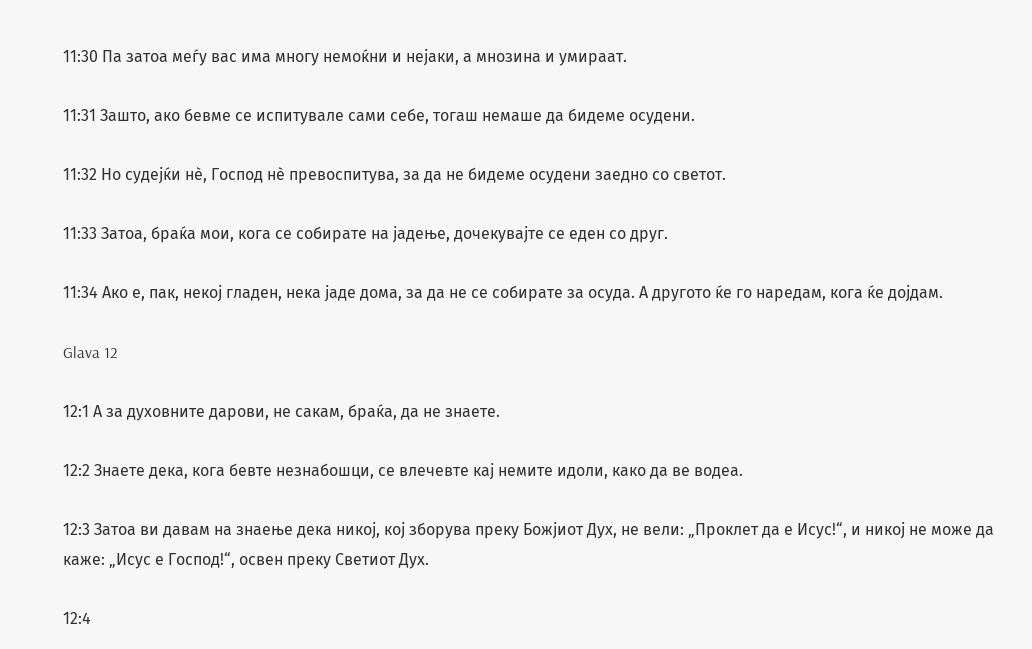11:30 Па затоа меѓу вас има многу немоќни и нејаки, а мнозина и умираат.

11:31 Зашто, ако бевме се испитувале сами себе, тогаш немаше да бидеме осудени.

11:32 Но судејќи нѐ, Господ нѐ превоспитува, за да не бидеме осудени заедно со светот.

11:33 Затоа, браќа мои, кога се собирате на јадење, дочекувајте се еден со друг.

11:34 Ако е, пак, некој гладен, нека јаде дома, за да не се собирате за осуда. А другото ќе го наредам, кога ќе дојдам.

Glava 12

12:1 А за духовните дарови, не сакам, браќа, да не знаете.

12:2 Знаете дека, кога бевте незнабошци, се влечевте кај немите идоли, како да ве водеа.

12:3 Затоа ви давам на знаење дека никој, кој зборува преку Божјиот Дух, не вели: „Проклет да е Исус!“, и никој не може да каже: „Исус е Господ!“, освен преку Светиот Дух.

12:4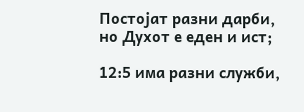Постојат разни дарби, но Духот е еден и ист;

12:5 има разни служби,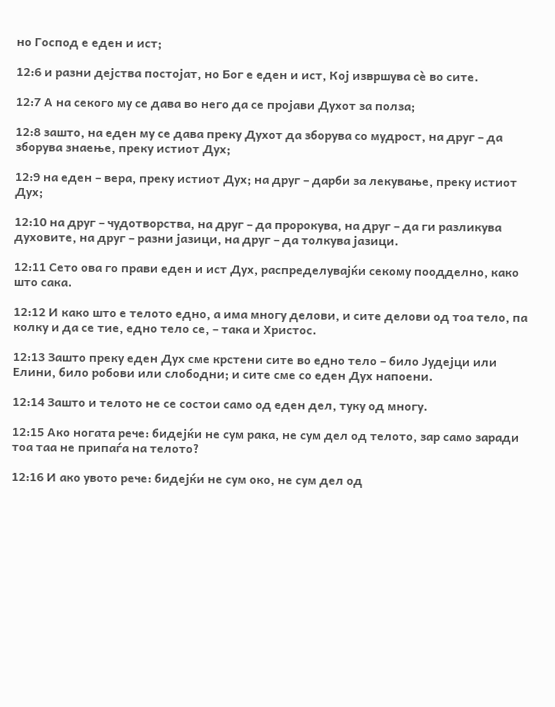но Господ е еден и ист;

12:6 и разни дејства постојат, но Бог е еден и ист, Кој извршува сѐ во сите.

12:7 А на секого му се дава во него да се пројави Духот за полза;

12:8 зашто, на еден му се дава преку Духот да зборува со мудрост, на друг – да зборува знаење, преку истиот Дух;

12:9 на еден – вера, преку истиот Дух; на друг – дарби за лекување, преку истиот Дух;

12:10 на друг – чудотворства, на друг – да пророкува, на друг – да ги разликува духовите, на друг – разни јазици, на друг – да толкува јазици.

12:11 Сето ова го прави еден и ист Дух, распределувајќи секому поодделно, како што сака.

12:12 И како што е телото едно, а има многу делови, и сите делови од тоа тело, па колку и да се тие, едно тело се, – така и Христос.

12:13 Зашто преку еден Дух сме крстени сите во едно тело – било Јудејци или Елини, било робови или слободни; и сите сме со еден Дух напоени.

12:14 Зашто и телото не се состои само од еден дел, туку од многу.

12:15 Ако ногата рече: бидејќи не сум рака, не сум дел од телото, зар само заради тоа таа не припаѓа на телото?

12:16 И ако увото рече: бидејќи не сум око, не сум дел од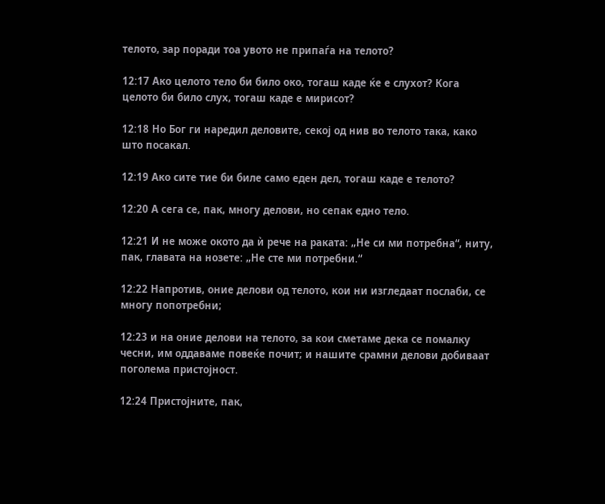телото, зар поради тоа увото не припаѓа на телото?

12:17 Ако целото тело би било око, тогаш каде ќе е слухот? Кога целото би било слух, тогаш каде е мирисот?

12:18 Но Бог ги наредил деловите, секој од нив во телото така, како што посакал.

12:19 Ако сите тие би биле само еден дел, тогаш каде е телото?

12:20 А сега се, пак, многу делови, но сепак едно тело.

12:21 И не може окото да ѝ рече на раката: „Не си ми потребна“, ниту, пак, главата на нозете: „Не сте ми потребни.“

12:22 Напротив, оние делови од телото, кои ни изгледаат послаби, се многу попотребни;

12:23 и на оние делови на телото, за кои сметаме дека се помалку чесни, им оддаваме повеќе почит; и нашите срамни делови добиваат поголема пристојност.

12:24 Пристојните, пак,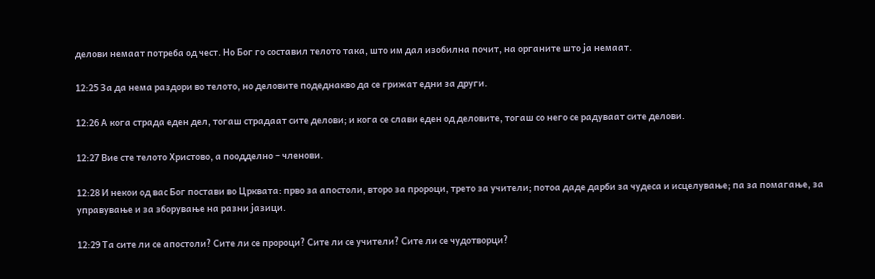делови немаат потреба од чест. Но Бог го составил телото така, што им дал изобилна почит, на органите што ја немаат.

12:25 За да нема раздори во телото, но деловите подеднакво да се грижат едни за други.

12:26 А кога страда еден дел, тогаш страдаат сите делови; и кога се слави еден од деловите, тогаш со него се радуваат сите делови.

12:27 Вие сте телото Христово, а поодделно – членови.

12:28 И некои од вас Бог постави во Црквата: прво за апостоли, второ за пророци, трето за учители; потоа даде дарби за чудеса и исцелување; па за помагање, за управување и за зборување на разни јазици.

12:29 Та сите ли се апостоли? Сите ли се пророци? Сите ли се учители? Сите ли се чудотворци?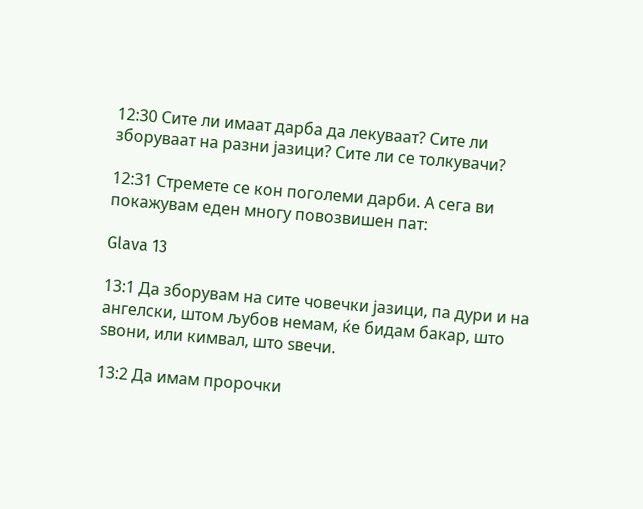12:30 Сите ли имаат дарба да лекуваат? Сите ли зборуваат на разни јазици? Сите ли се толкувачи?

12:31 Стремете се кон поголеми дарби. А сега ви покажувам еден многу повозвишен пат:

Glava 13

13:1 Да зборувам на сите човечки јазици, па дури и на ангелски, штом љубов немам, ќе бидам бакар, што ѕвони, или кимвал, што ѕвечи.

13:2 Да имам пророчки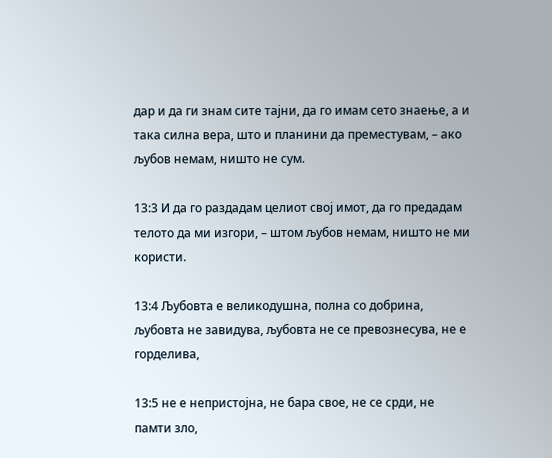дар и да ги знам сите тајни, да го имам сето знаење, а и така силна вера, што и планини да преместувам, – ако љубов немам, ништо не сум.

13:3 И да го раздадам целиот свој имот, да го предадам телото да ми изгори, – штом љубов немам, ништо не ми користи.

13:4 Љубовта е великодушна, полна со добрина, љубовта не завидува, љубовта не се превознесува, не е горделива,

13:5 не е непристојна, не бара свое, не се срди, не памти зло,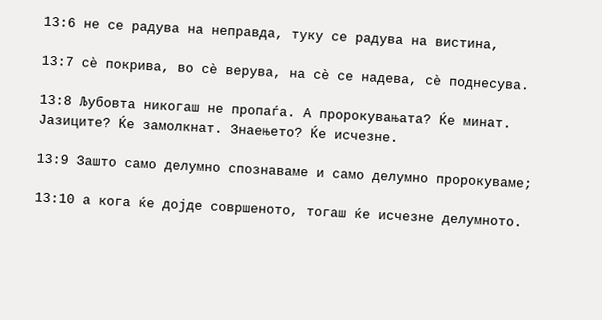13:6 не се радува на неправда, туку се радува на вистина,

13:7 сѐ покрива, во сѐ верува, на сѐ се надева, сѐ поднесува.

13:8 Љубовта никогаш не пропаѓа. А пророкувањата? Ќе минат. Јазиците? Ќе замолкнат. Знаењето? Ќе исчезне.

13:9 Зашто само делумно спознаваме и само делумно пророкуваме;

13:10 а кога ќе дојде совршеното, тогаш ќе исчезне делумното.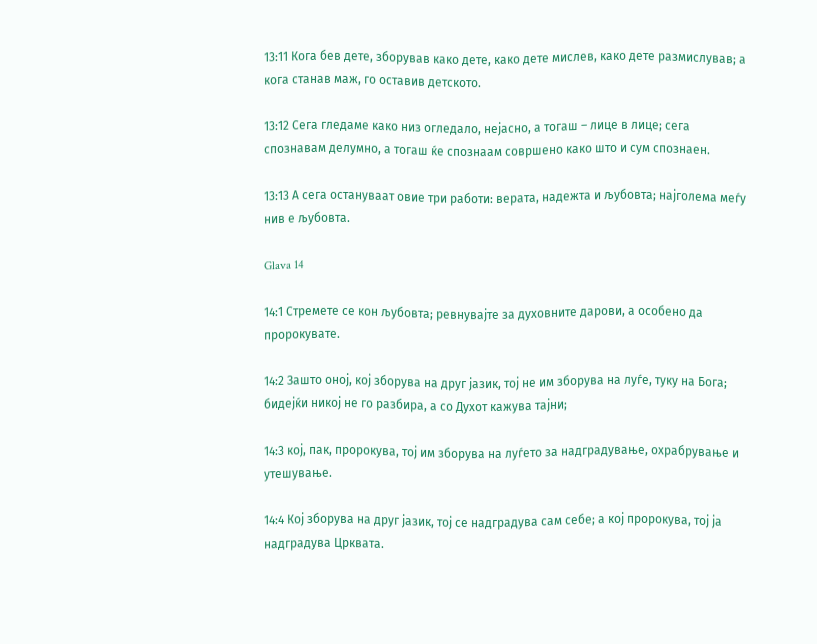13:11 Кога бев дете, зборував како дете, како дете мислев, како дете размислував; а кога станав маж, го оставив детското.

13:12 Сега гледаме како низ огледало, нејасно, а тогаш – лице в лице; сега спознавам делумно, а тогаш ќе спознаам совршено како што и сум спознаен.

13:13 А сега остануваат овие три работи: верата, надежта и љубовта; најголема меѓу нив е љубовта.

Glava 14

14:1 Стремете се кон љубовта; ревнувајте за духовните дарови, а особено да пророкувате.

14:2 Зашто оној, кој зборува на друг јазик, тој не им зборува на луѓе, туку на Бога; бидејќи никој не го разбира, а со Духот кажува тајни;

14:3 кој, пак, пророкува, тој им зборува на луѓето за надградување, охрабрување и утешување.

14:4 Кој зборува на друг јазик, тој се надградува сам себе; а кој пророкува, тој ја надградува Црквата.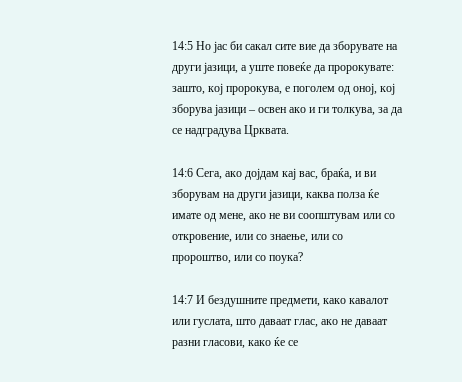14:5 Но јас би сакал сите вие да зборувате на други јазици, а уште повеќе да пророкувате: зашто, кој пророкува, е поголем од оној, кој зборува јазици – освен ако и ги толкува, за да се надградува Црквата.

14:6 Сега, ако дојдам кај вас, браќа, и ви зборувам на други јазици, каква полза ќе имате од мене, ако не ви соопштувам или со откровение, или со знаење, или со пророштво, или со поука?

14:7 И бездушните предмети, како кавалот или гуслата, што даваат глас, ако не даваат разни гласови, како ќе се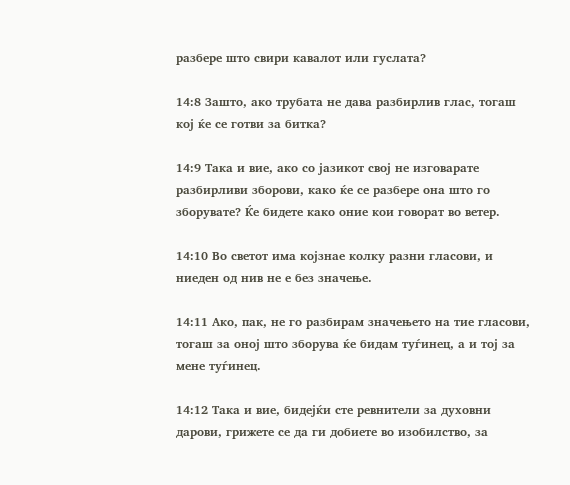разбере што свири кавалот или гуслата?

14:8 Зашто, ако трубата не дава разбирлив глас, тогаш кој ќе се готви за битка?

14:9 Така и вие, ако со јазикот свој не изговарате разбирливи зборови, како ќе се разбере она што го зборувате? Ќе бидете како оние кои говорат во ветер.

14:10 Во светот има којзнае колку разни гласови, и ниеден од нив не е без значење.

14:11 Ако, пак, не го разбирам значењето на тие гласови, тогаш за оној што зборува ќе бидам туѓинец, а и тој за мене туѓинец.

14:12 Така и вие, бидејќи сте ревнители за духовни дарови, грижете се да ги добиете во изобилство, за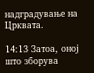надградување на Црквата.

14:13 Затоа, оној што зборува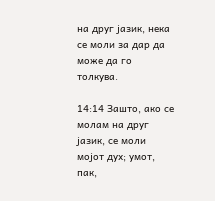на друг јазик, нека се моли за дар да може да го толкува.

14:14 Зашто, ако се молам на друг јазик, се моли мојот дух; умот, пак,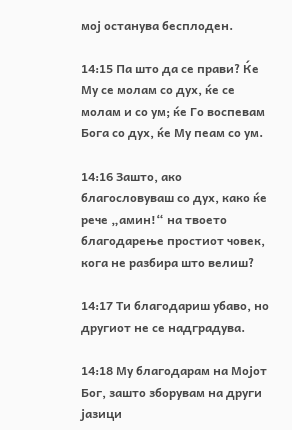мој останува бесплоден.

14:15 Па што да се прави? Ќе Му се молам со дух, ќе се молам и со ум; ќе Го воспевам Бога со дух, ќе Му пеам со ум.

14:16 Зашто, ако благословуваш со дух, како ќе рече „амин!“ на твоето благодарење простиот човек, кога не разбира што велиш?

14:17 Ти благодариш убаво, но другиот не се надградува.

14:18 Му благодарам на Мојот Бог, зашто зборувам на други јазици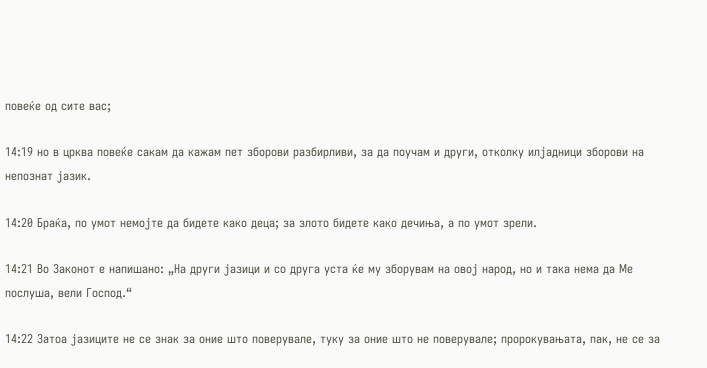повеќе од сите вас;

14:19 но в црква повеќе сакам да кажам пет зборови разбирливи, за да поучам и други, отколку илјадници зборови на непознат јазик.

14:20 Браќа, по умот немојте да бидете како деца; за злото бидете како дечиња, а по умот зрели.

14:21 Во Законот е напишано: „На други јазици и со друга уста ќе му зборувам на овој народ, но и така нема да Ме послуша, вели Господ.“

14:22 Затоа јазиците не се знак за оние што поверувале, туку за оние што не поверувале; пророкувањата, пак, не се за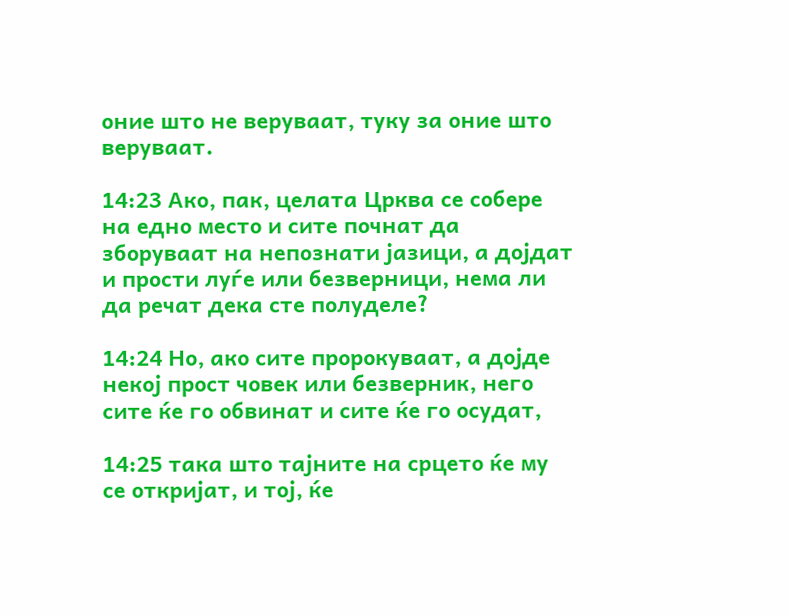оние што не веруваат, туку за оние што веруваат.

14:23 Ако, пак, целата Црква се собере на едно место и сите почнат да зборуваат на непознати јазици, а дојдат и прости луѓе или безверници, нема ли да речат дека сте полуделе?

14:24 Но, ако сите пророкуваат, а дојде некој прост човек или безверник, него сите ќе го обвинат и сите ќе го осудат,

14:25 така што тајните на срцето ќе му се откријат, и тој, ќе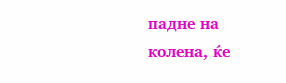падне на колена, ќе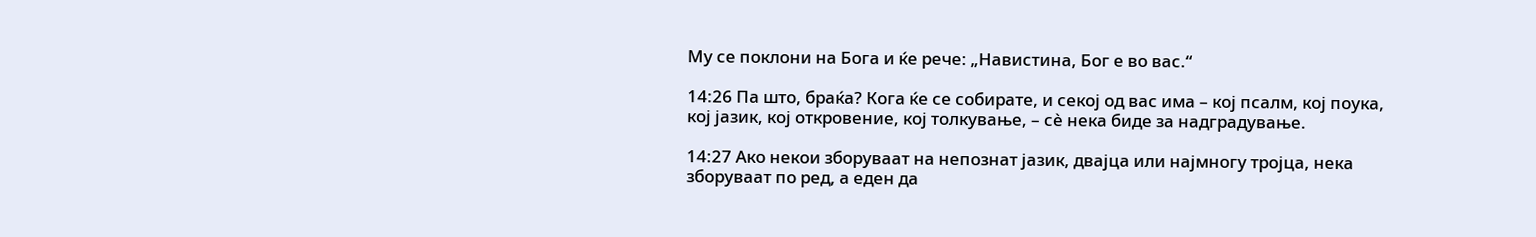Му се поклони на Бога и ќе рече: „Навистина, Бог е во вас.“

14:26 Па што, браќа? Кога ќе се собирате, и секој од вас има – кој псалм, кој поука, кој јазик, кој откровение, кој толкување, – сѐ нека биде за надградување.

14:27 Ако некои зборуваат на непознат јазик, двајца или најмногу тројца, нека зборуваат по ред, а еден да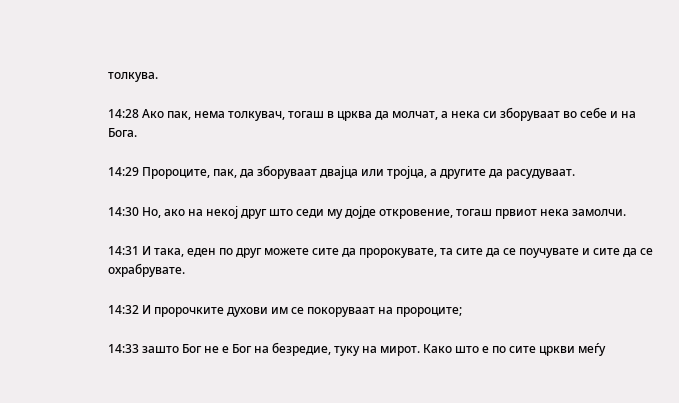толкува.

14:28 Ако пак, нема толкувач, тогаш в црква да молчат, а нека си зборуваат во себе и на Бога.

14:29 Пророците, пак, да зборуваат двајца или тројца, а другите да расудуваат.

14:30 Но, ако на некој друг што седи му дојде откровение, тогаш првиот нека замолчи.

14:31 И така, еден по друг можете сите да пророкувате, та сите да се поучувате и сите да се охрабрувате.

14:32 И пророчките духови им се покоруваат на пророците;

14:33 зашто Бог не е Бог на безредие, туку на мирот. Како што е по сите цркви меѓу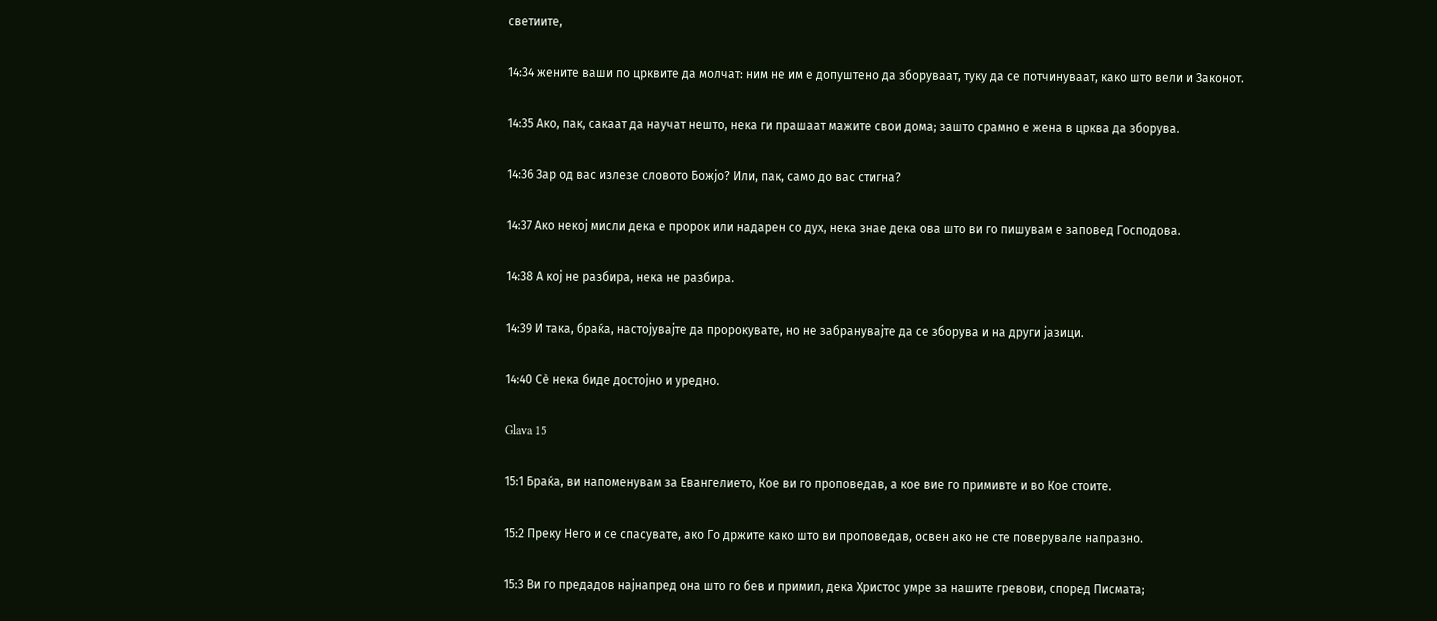светиите,

14:34 жените ваши по црквите да молчат: ним не им е допуштено да зборуваат, туку да се потчинуваат, како што вели и Законот.

14:35 Ако, пак, сакаат да научат нешто, нека ги прашаат мажите свои дома; зашто срамно е жена в црква да зборува.

14:36 Зар од вас излезе словото Божјо? Или, пак, само до вас стигна?

14:37 Ако некој мисли дека е пророк или надарен со дух, нека знае дека ова што ви го пишувам е заповед Господова.

14:38 А кој не разбира, нека не разбира.

14:39 И така, браќа, настојувајте да пророкувате, но не забранувајте да се зборува и на други јазици.

14:40 Сѐ нека биде достојно и уредно.

Glava 15

15:1 Браќа, ви напоменувам за Евангелието, Кое ви го проповедав, а кое вие го примивте и во Кое стоите.

15:2 Преку Него и се спасувате, ако Го држите како што ви проповедав, освен ако не сте поверувале напразно.

15:3 Ви го предадов најнапред она што го бев и примил, дека Христос умре за нашите гревови, според Писмата;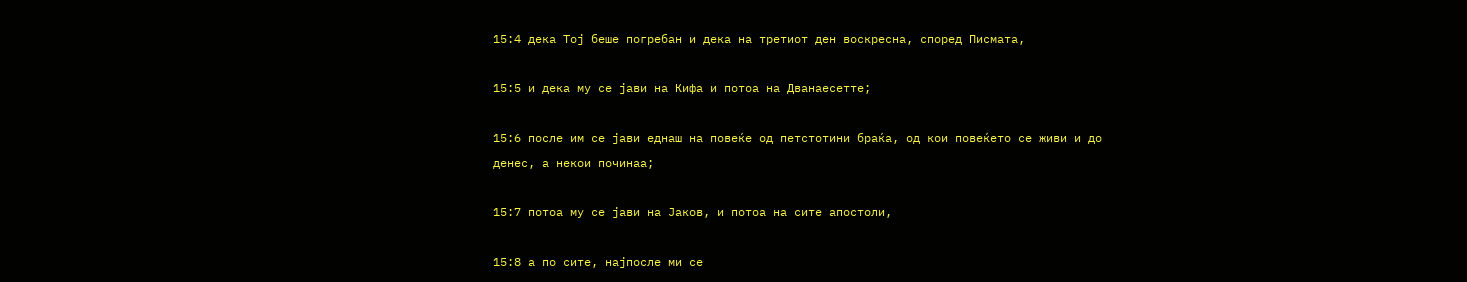15:4 дека Тој беше погребан и дека на третиот ден воскресна, според Писмата,

15:5 и дека му се јави на Кифа и потоа на Дванаесетте;

15:6 после им се јави еднаш на повеќе од петстотини браќа, од кои повеќето се живи и до денес, а некои починаа;

15:7 потоа му се јави на Јаков, и потоа на сите апостоли,

15:8 а по сите, најпосле ми се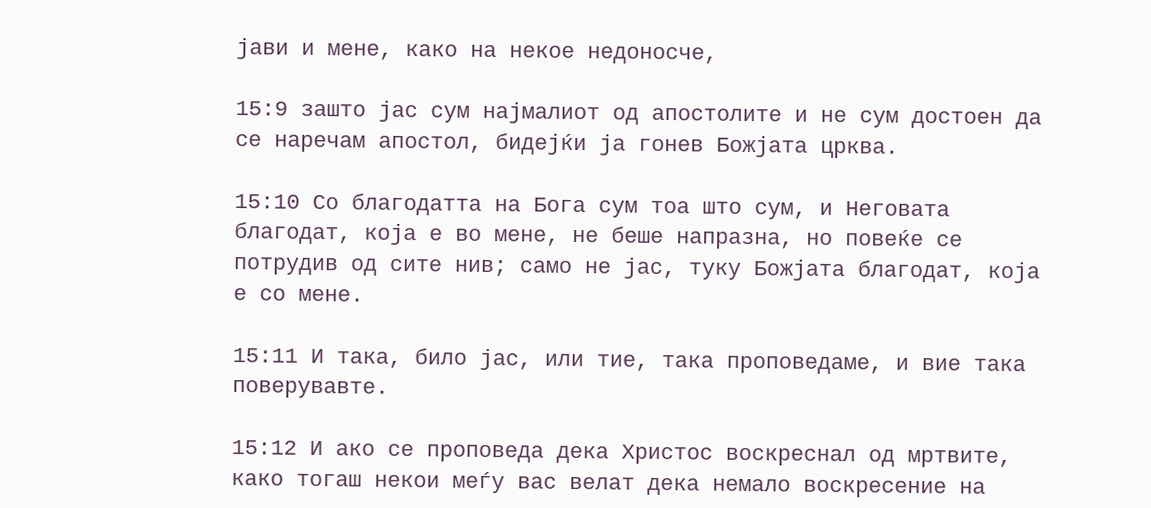јави и мене, како на некое недоносче,

15:9 зашто јас сум најмалиот од апостолите и не сум достоен да се наречам апостол, бидејќи ја гонев Божјата црква.

15:10 Со благодатта на Бога сум тоа што сум, и Неговата благодат, која е во мене, не беше напразна, но повеќе се потрудив од сите нив; само не јас, туку Божјата благодат, која е со мене.

15:11 И така, било јас, или тие, така проповедаме, и вие така поверувавте.

15:12 И ако се проповеда дека Христос воскреснал од мртвите, како тогаш некои меѓу вас велат дека немало воскресение на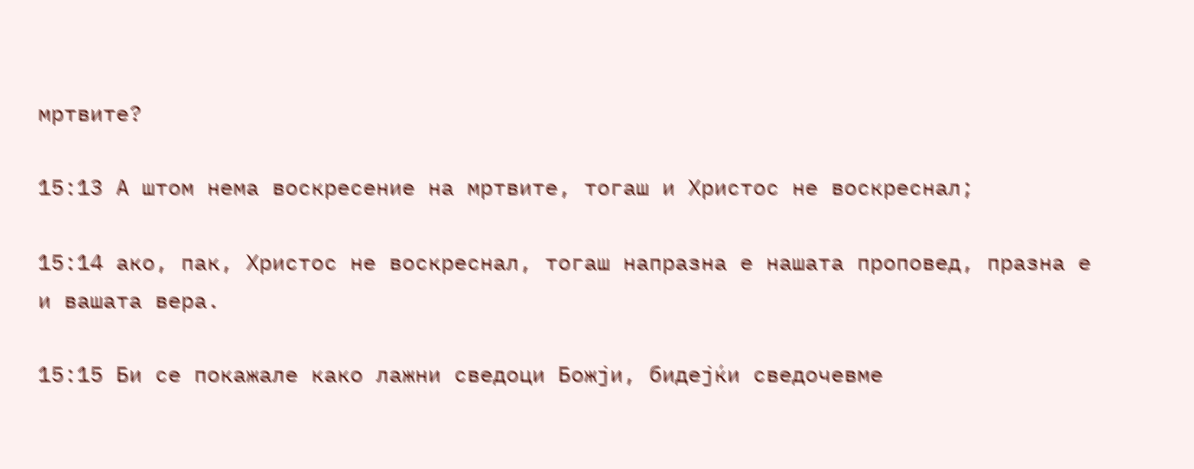мртвите?

15:13 А штом нема воскресение на мртвите, тогаш и Христос не воскреснал;

15:14 ако, пак, Христос не воскреснал, тогаш напразна е нашата проповед, празна е и вашата вера.

15:15 Би се покажале како лажни сведоци Божји, бидејќи сведочевме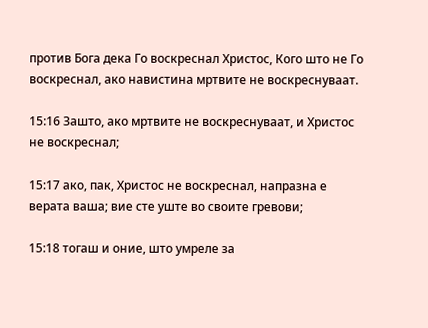против Бога дека Го воскреснал Христос, Кого што не Го воскреснал, ако навистина мртвите не воскреснуваат.

15:16 Зашто, ако мртвите не воскреснуваат, и Христос не воскреснал;

15:17 ако, пак, Христос не воскреснал, напразна е верата ваша; вие сте уште во своите гревови;

15:18 тогаш и оние, што умреле за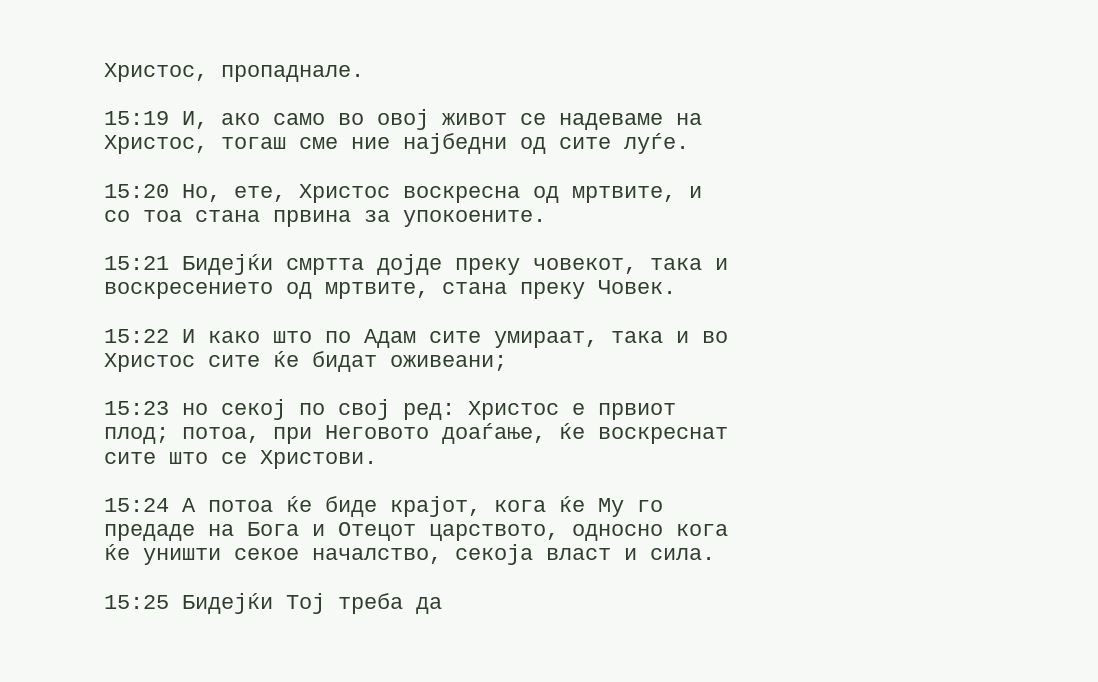Христос, пропаднале.

15:19 И, ако само во овој живот се надеваме на Христос, тогаш сме ние најбедни од сите луѓе.

15:20 Но, ете, Христос воскресна од мртвите, и со тоа стана првина за упокоените.

15:21 Бидејќи смртта дојде преку човекот, така и воскресението од мртвите, стана преку Човек.

15:22 И како што по Адам сите умираат, така и во Христос сите ќе бидат оживеани;

15:23 но секој по свој ред: Христос е првиот плод; потоа, при Неговото доаѓање, ќе воскреснат сите што се Христови.

15:24 А потоа ќе биде крајот, кога ќе Му го предаде на Бога и Отецот царството, односно кога ќе уништи секое началство, секоја власт и сила.

15:25 Бидејќи Тој треба да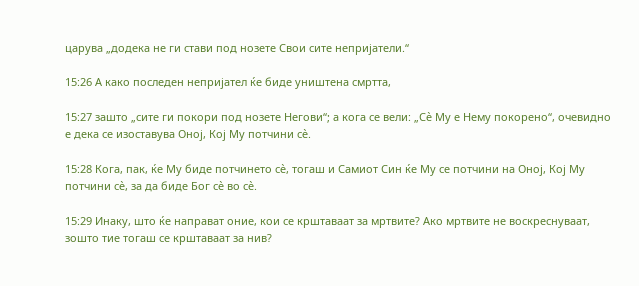царува „додека не ги стави под нозете Свои сите непријатели.“

15:26 А како последен непријател ќе биде уништена смртта,

15:27 зашто „сите ги покори под нозете Негови“; а кога се вели: „Сѐ Му е Нему покорено“, очевидно е дека се изоставува Оној, Кој Му потчини сѐ.

15:28 Кога, пак, ќе Му биде потчинето сѐ, тогаш и Самиот Син ќе Му се потчини на Оној, Кој Му потчини сѐ, за да биде Бог сѐ во сѐ.

15:29 Инаку, што ќе направат оние, кои се крштаваат за мртвите? Ако мртвите не воскреснуваат, зошто тие тогаш се крштаваат за нив?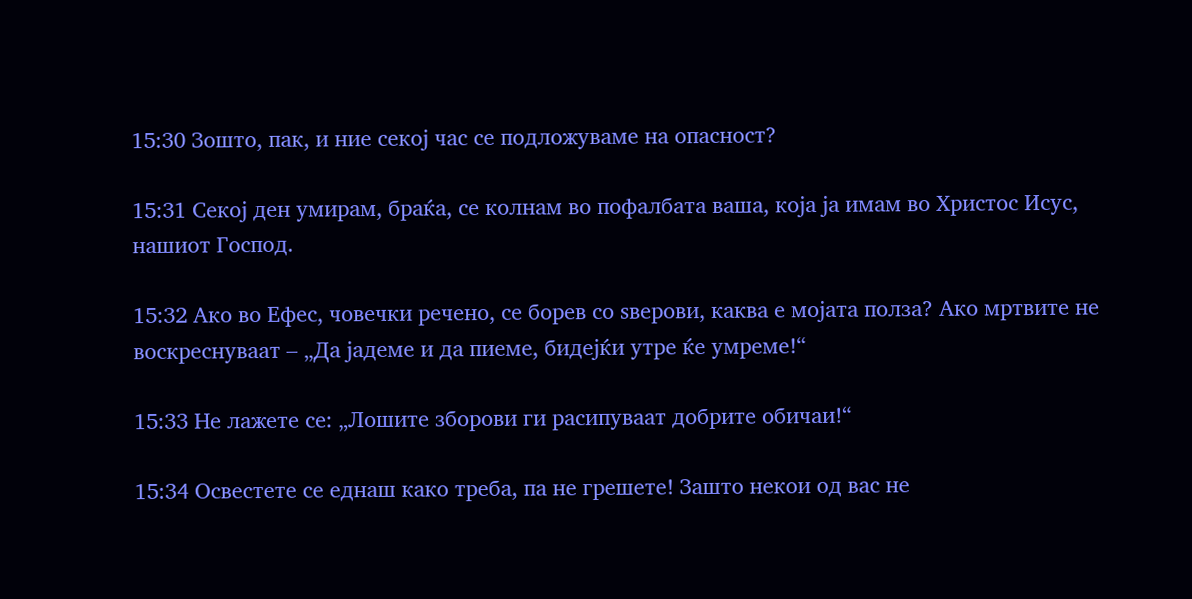15:30 Зошто, пак, и ние секој час се подложуваме на опасност?

15:31 Секој ден умирам, браќа, се колнам во пофалбата ваша, која ја имам во Христос Исус, нашиот Господ.

15:32 Ако во Ефес, човечки речено, се борев со ѕверови, каква е мојата полза? Ако мртвите не воскреснуваат – „Да јадеме и да пиеме, бидејќи утре ќе умреме!“

15:33 Не лажете се: „Лошите зборови ги расипуваат добрите обичаи!“

15:34 Освестете се еднаш како треба, па не грешете! Зашто некои од вас не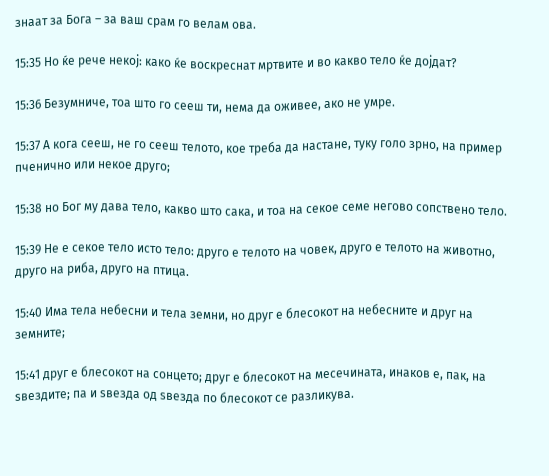знаат за Бога – за ваш срам го велам ова.

15:35 Но ќе рече некој: како ќе воскреснат мртвите и во какво тело ќе дојдат?

15:36 Безумниче, тоа што го сееш ти, нема да оживее, ако не умре.

15:37 А кога сееш, не го сееш телото, кое треба да настане, туку голо зрно, на пример пченично или некое друго;

15:38 но Бог му дава тело, какво што сака, и тоа на секое семе негово сопствено тело.

15:39 Не е секое тело исто тело: друго е телото на човек, друго е телото на животно, друго на риба, друго на птица.

15:40 Има тела небесни и тела земни, но друг е блесокот на небесните и друг на земните;

15:41 друг е блесокот на сонцето; друг е блесокот на месечината, инаков е, пак, на ѕвездите; па и ѕвезда од ѕвезда по блесокот се разликува.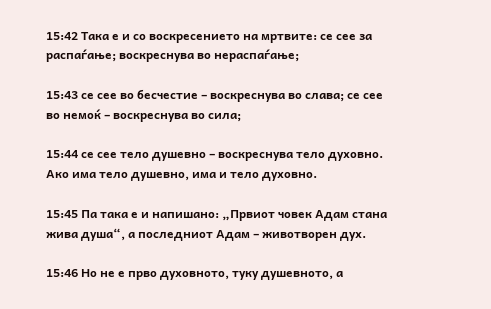15:42 Така е и со воскресението на мртвите: се сее за распаѓање; воскреснува во нераспаѓање;

15:43 се сее во бесчестие – воскреснува во слава; се сее во немоќ – воскреснува во сила;

15:44 се сее тело душевно – воскреснува тело духовно. Ако има тело душевно, има и тело духовно.

15:45 Па така е и напишано: „Првиот човек Адам стана жива душа“, а последниот Адам – животворен дух.

15:46 Но не е прво духовното, туку душевното, а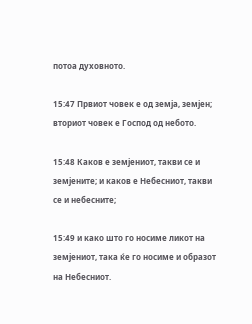потоа духовното.

15:47 Првиот човек е од земја, земјен; вториот човек е Господ од небото.

15:48 Каков е земјениот, такви се и земјените; и каков е Небесниот, такви се и небесните;

15:49 и како што го носиме ликот на земјениот, така ќе го носиме и образот на Небесниот.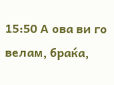15:50 А ова ви го велам, браќа,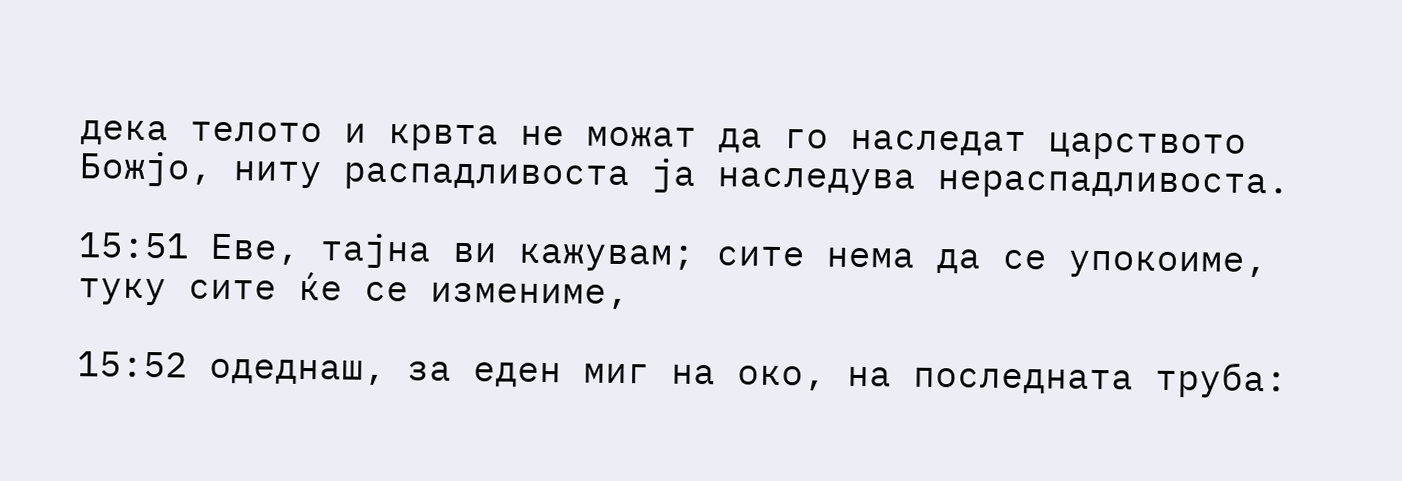дека телото и крвта не можат да го наследат царството Божјо, ниту распадливоста ја наследува нераспадливоста.

15:51 Еве, тајна ви кажувам; сите нема да се упокоиме, туку сите ќе се измениме,

15:52 одеднаш, за еден миг на око, на последната труба: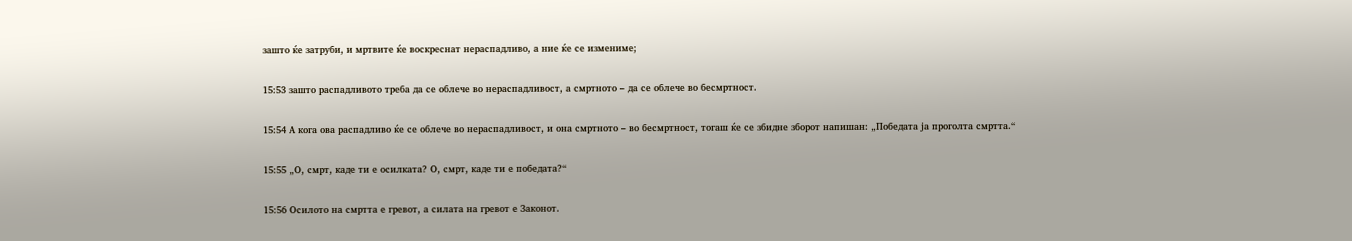зашто ќе затруби, и мртвите ќе воскреснат нераспадливо, а ние ќе се измениме;

15:53 зашто распадливото треба да се облече во нераспадливост, а смртното – да се облече во бесмртност.

15:54 А кога ова распадливо ќе се облече во нераспадливост, и она смртното – во бесмртност, тогаш ќе се збидне зборот напишан: „Победата ја проголта смртта.“

15:55 „О, смрт, каде ти е осилката? О, смрт, каде ти е победата?“

15:56 Осилото на смртта е гревот, а силата на гревот е Законот.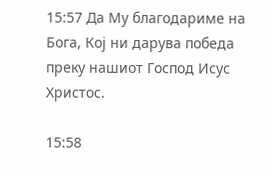15:57 Да Му благодариме на Бога, Кој ни дарува победа преку нашиот Господ Исус Христос.

15:58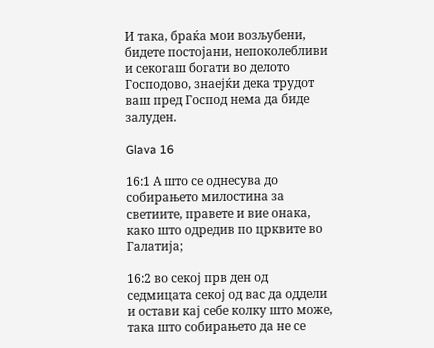И така, браќа мои возљубени, бидете постојани, непоколебливи и секогаш богати во делото Господово, знаејќи дека трудот ваш пред Господ нема да биде залуден.

Glava 16

16:1 А што се однесува до собирањето милостина за светиите, правете и вие онака, како што одредив по црквите во Галатија;

16:2 во секој прв ден од седмицата секој од вас да оддели и остави кај себе колку што може, така што собирањето да не се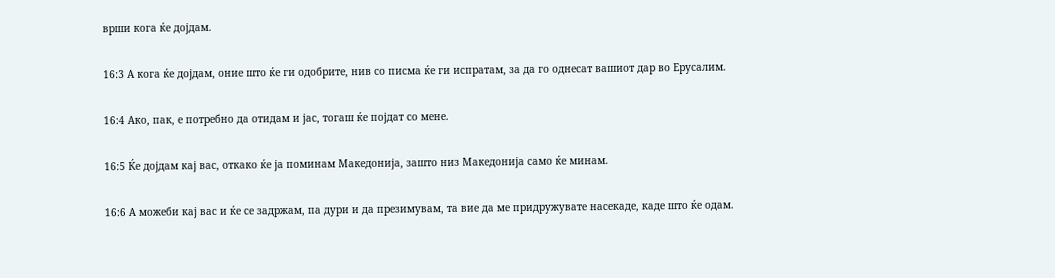врши кога ќе дојдам.

16:3 А кога ќе дојдам, оние што ќе ги одобрите, нив со писма ќе ги испратам, за да го однесат вашиот дар во Ерусалим.

16:4 Ако, пак, е потребно да отидам и јас, тогаш ќе појдат со мене.

16:5 Ќе дојдам кај вас, откако ќе ја поминам Македонија, зашто низ Македонија само ќе минам.

16:6 А можеби кај вас и ќе се задржам, па дури и да презимувам, та вие да ме придружувате насекаде, каде што ќе одам.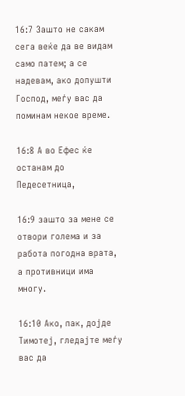16:7 Зашто не сакам сега веќе да ве видам само патем; а се надевам, ако допушти Господ, меѓу вас да поминам некое време.

16:8 А во Ефес ќе останам до Педесетница,

16:9 зашто за мене се отвори голема и за работа погодна врата, а противници има многу.

16:10 Ако, пак, дојде Тимотеј, гледајте меѓу вас да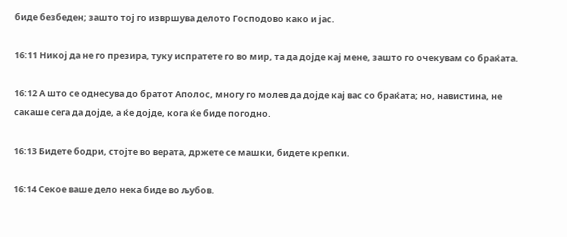биде безбеден; зашто тој го извршува делото Господово како и јас.

16:11 Никој да не го презира, туку испратете го во мир, та да дојде кај мене, зашто го очекувам со браќата.

16:12 А што се однесува до братот Аполос, многу го молев да дојде кај вас со браќата; но, навистина, не сакаше сега да дојде, а ќе дојде, кога ќе биде погодно.

16:13 Бидете бодри, стојте во верата, држете се машки, бидете крепки.

16:14 Секое ваше дело нека биде во љубов.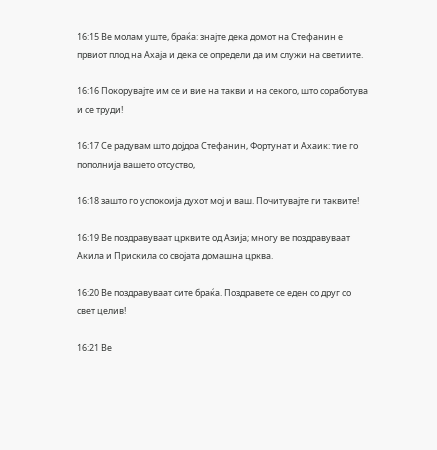16:15 Ве молам уште, браќа: знајте дека домот на Стефанин е првиот плод на Ахаја и дека се определи да им служи на светиите.

16:16 Покорувајте им се и вие на такви и на секого, што соработува и се труди!

16:17 Се радувам што дојдоа Стефанин, Фортунат и Ахаик: тие го пополнија вашето отсуство,

16:18 зашто го успокоија духот мој и ваш. Почитувајте ги таквите!

16:19 Ве поздравуваат црквите од Азија; многу ве поздравуваат Акила и Прискила со својата домашна црква.

16:20 Ве поздравуваат сите браќа. Поздравете се еден со друг со свет целив!

16:21 Ве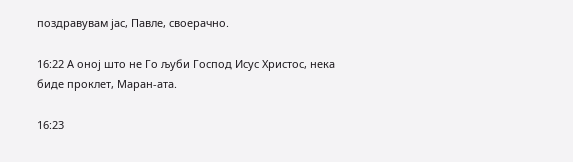поздравувам јас, Павле, своерачно.

16:22 А оној што не Го љуби Господ Исус Христос, нека биде проклет, Маран-ата.

16:23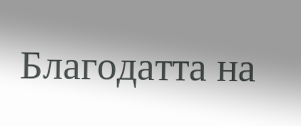Благодатта на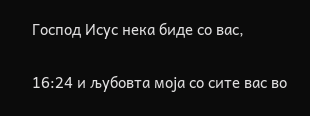Господ Исус нека биде со вас,

16:24 и љубовта моја со сите вас во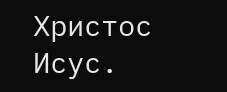Христос Исус.